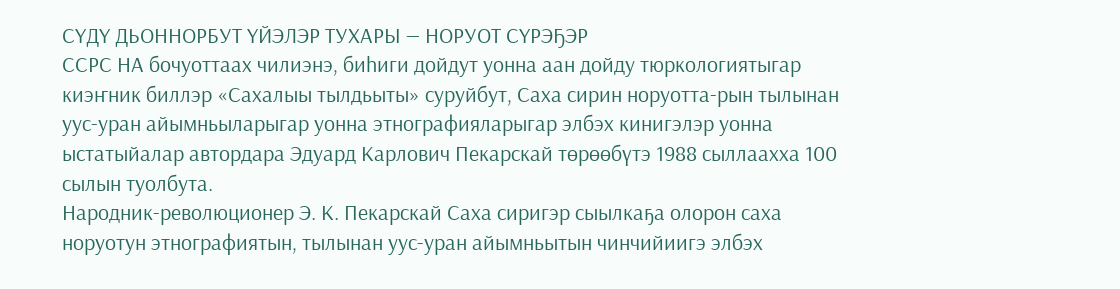СҮДҮ ДЬОННОРБУТ ҮЙЭЛЭР ТУХАРЫ — НОРУОТ СҮРЭҔЭР
ССРС НА бочуоттаах чилиэнэ, биһиги дойдут уонна аан дойду тюркологиятыгар киэҥник биллэр «Сахалыы тылдьыты» суруйбут, Саха сирин норуотта-рын тылынан уус-уран айымньыларыгар уонна этнографияларыгар элбэх кинигэлэр уонна ыстатыйалар автордара Эдуард Карлович Пекарскай төрөөбүтэ 1988 сыллаахха 100 сылын туолбута.
Народник-революционер Э. К. Пекарскай Саха сиригэр сыылкаҕа олорон саха норуотун этнографиятын, тылынан уус-уран айымньытын чинчийиигэ элбэх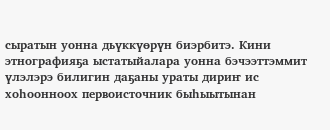сыратын уонна дьүккүөрүн биэрбитэ. Кини этнографияҕа ыстатыйалара уонна бэчээттэммит үлэлэрэ билигин даҕаны ураты дириҥ ис хоһоонноох первоисточник быһыытынан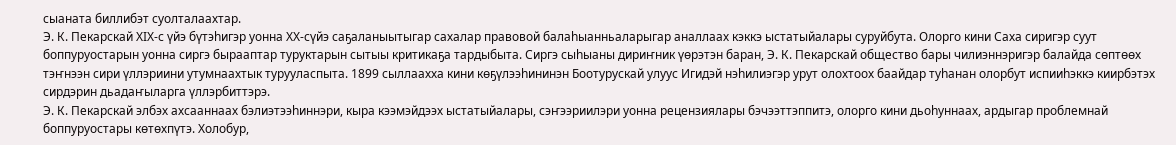сыаната биллибэт суолталаахтар.
Э. К. Пекарскай ХIХ-с үйэ бүтэһигэр уонна ХХ-сүйэ саҕаланыытыгар сахалар правовой балаһыанньаларыгар аналлаах кэккэ ыстатыйалары суруйбута. Олорго кини Саха сиригэр суут боппуруостарын уонна сиргэ бырааптар туруктарын сытыы критикаҕа тардыбыта. Сиргэ сыһыаны дириҥник үөрэтэн баран, Э. К. Пекарскай общество бары чилиэннэригэр балайда сөптөөх тэҥнээн сири үллэриини утумнаахтык турууласпыта. 1899 сыллаахха кини көҕүлээһининэн Боотурускай улуус Игидэй нэһилиэгэр урут олохтоох баайдар туһанан олорбут испииһэккэ киирбэтэх сирдэрин дьадаҥыларга үллэрбиттэрэ.
Э. К. Пекарскай элбэх ахсааннаах бэлиэтээһиннэри, кыра кээмэйдээх ыстатыйалары, сэҥээриилэри уонна рецензиялары бэчээттэппитэ, олорго кини дьоһуннаах, ардыгар проблемнай боппуруостары көтөхпүтэ. Холобур,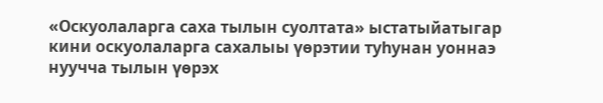«Оскуолаларга саха тылын суолтата» ыстатыйатыгар кини оскуолаларга сахалыы үөрэтии туһунан уоннаэ нуучча тылын үөрэх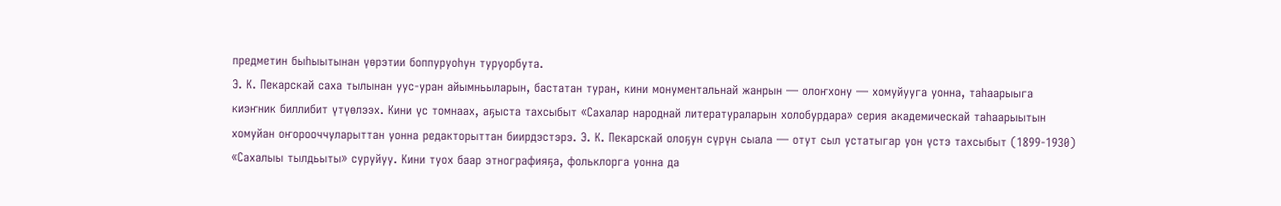предметин быһыытынан үөрэтии боппуруоһун туруорбута.
Э. К. Пекарскай саха тылынан уус-уран айымньыларын, бастатан туран, кини монументальнай жанрын — олоҥхону — хомуйууга уонна, таһаарыыга киэҥник биллибит үтүөлээх. Кини үс томнаах, аҕыста тахсыбыт «Сахалар народнай литератураларын холобурдара» серия академическай таһаарыытын хомуйан оҥорооччуларыттан уонна редакторыттан биирдэстэрэ. Э. К. Пекарскай олоҕун сүрүн сыала — отут сыл устатыгар уон үстэ тахсыбыт (1899-1930) «Сахалыы тылдьыты» суруйуу. Кини туох баар этнографияҕа, фольклорга уонна да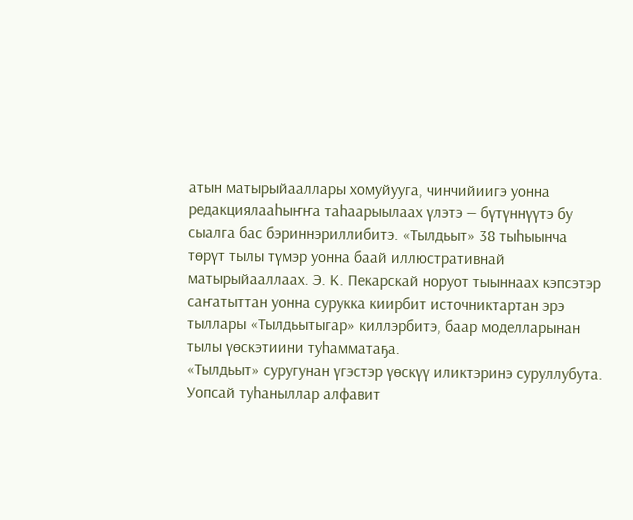атын матырыйааллары хомуйууга, чинчийиигэ уонна редакциялааһыҥҥа таһаарыылаах үлэтэ — бүтүннүүтэ бу сыалга бас бэриннэриллибитэ. «Тылдьыт» 38 тыһыынча төрүт тылы түмэр уонна баай иллюстративнай матырыйааллаах. Э. К. Пекарскай норуот тыыннаах кэпсэтэр саҥатыттан уонна сурукка киирбит источниктартан эрэ тыллары «Тылдьытыгар» киллэрбитэ, баар моделларынан тылы үөскэтиини туһамматаҕа.
«Тылдьыт» суругунан үгэстэр үөскүү иликтэринэ суруллубута. Уопсай туһаныллар алфавит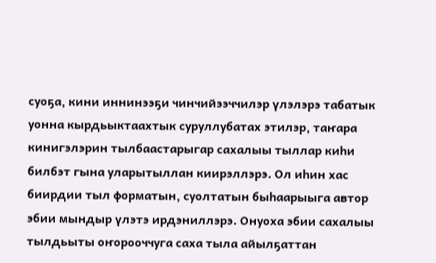суоҕа, кини иннинээҕи чинчийээччилэр үлэлэрэ табатык уонна кырдьыктаахтык суруллубатах этилэр, таҥара кинигэлэрин тылбаастарыгар сахалыы тыллар киһи билбэт гына уларытыллан киирэллэрэ. Ол иһин хас биирдии тыл форматын, суолтатын быһаарыыга автор эбии мындыр үлэтэ ирдэниллэрэ. Онуоха эбии сахалыы тылдьыты оҥорооччуга саха тыла айылҕаттан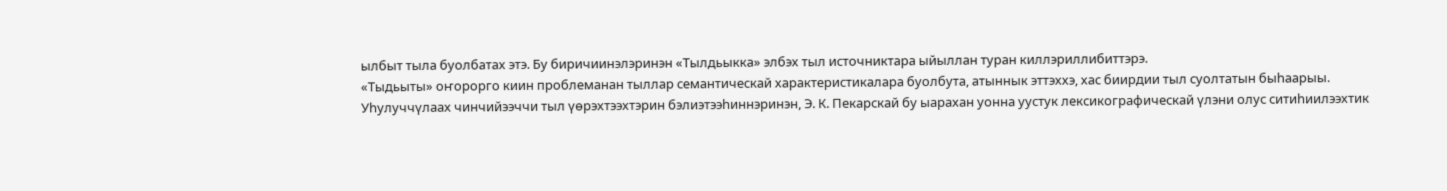ылбыт тыла буолбатах этэ. Бу биричиинэлэринэн «Тылдьыкка» элбэх тыл источниктара ыйыллан туран киллэриллибиттэрэ.
«Тыдьыты» оҥорорго киин проблеманан тыллар семантическай характеристикалара буолбута, атыннык эттэххэ, хас биирдии тыл суолтатын быһаарыы. Уһулуччүлаах чинчийээччи тыл үөрэхтээхтэрин бэлиэтээһиннэринэн, Э. К. Пекарскай бу ыарахан уонна уустук лексикографическай үлэни олус ситиһиилээхтик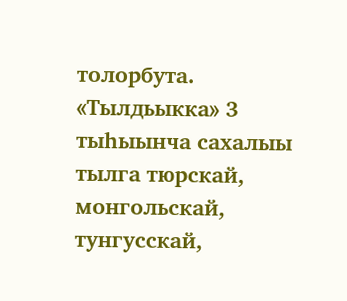толорбута.
«Тылдьыкка» 3 тыһыынча сахалыы тылга тюрскай, монгольскай, тунгусскай,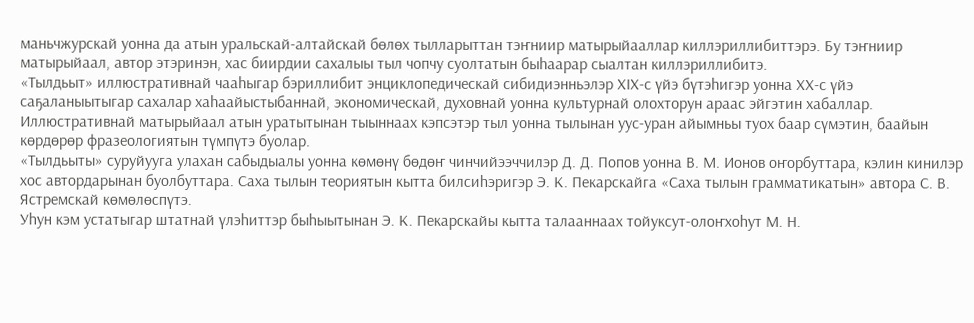маньчжурскай уонна да атын уральскай-алтайскай бөлөх тылларыттан тэҥниир матырыйааллар киллэриллибиттэрэ. Бу тэҥниир матырыйаал, автор этэринэн, хас биирдии сахалыы тыл чопчу суолтатын быһаарар сыалтан киллэриллибитэ.
«Тылдьыт» иллюстративнай чааһыгар бэриллибит энциклопедическай сибидиэнньэлэр ХIХ-с үйэ бүтэһигэр уонна ХХ-с үйэ саҕаланыытыгар сахалар хаһаайыстыбаннай, экономическай, духовнай уонна культурнай олохторун араас эйгэтин хабаллар. Иллюстративнай матырыйаал атын уратытынан тыыннаах кэпсэтэр тыл уонна тылынан уус-уран айымньы туох баар сүмэтин, баайын көрдөрөр фразеологиятын түмпүтэ буолар.
«Тылдьыты» суруйууга улахан сабыдыалы уонна көмөнү бөдөҥ чинчийээччилэр Д. Д. Попов уонна В. М. Ионов оҥорбуттара, кэлин кинилэр хос автордарынан буолбуттара. Саха тылын теориятын кытта билсиһэригэр Э. К. Пекарскайга «Саха тылын грамматикатын» автора С. В. Ястремскай көмөлөспүтэ.
Уһун кэм устатыгар штатнай үлэһиттэр быһыытынан Э. К. Пекарскайы кытта талааннаах тойуксут-олоҥхоһут М. Н.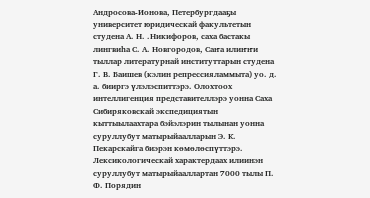Андросова-Ионова, Петербургдааҕы университет юридическай факультетын студена А. Н. .Никифоров, саха бастакы лингвиһа С. А. Новгородов, Саҥа илиҥҥи тыллар литературнай институттарын студена Г. В. Баишев (кэлин репрессияламмыта) уо. д. а. бииргэ үлэлэспиттэрэ. Олохтоох интеллигенция представителлэрэ уонна Саха Сибиряковскай экспедициятын кыттыылаахтара бэйэлэрин тылынан уонна суруллубут матырыйаалларын Э. К. Пекарскайга биэрэн көмөлөспүттэрэ. Лексикологическай характердаах илиинэн суруллубут матырыйааллартан 7000 тылы П. Ф. Порядин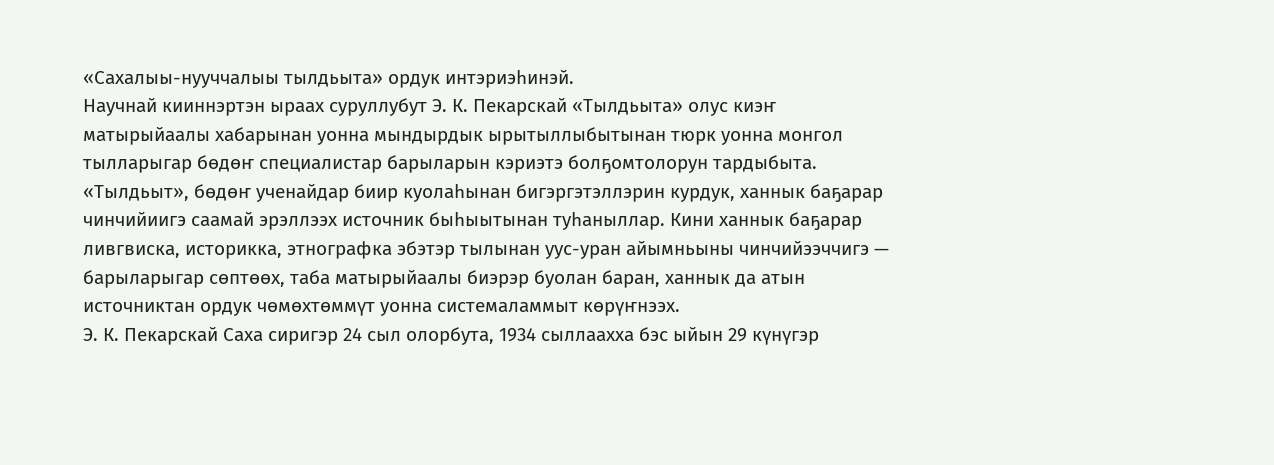«Сахалыы-нууччалыы тылдьыта» ордук интэриэһинэй.
Научнай кииннэртэн ыраах суруллубут Э. К. Пекарскай «Тылдьыта» олус киэҥ матырыйаалы хабарынан уонна мындырдык ырытыллыбытынан тюрк уонна монгол тылларыгар бөдөҥ специалистар барыларын кэриэтэ болҕомтолорун тардыбыта. «Тылдьыт», бөдөҥ ученайдар биир куолаһынан бигэргэтэллэрин курдук, ханнык баҕарар чинчийиигэ саамай эрэллээх источник быһыытынан туһаныллар. Кини ханнык баҕарар ливгвиска, историкка, этнографка эбэтэр тылынан уус-уран айымньыны чинчийээччигэ — барыларыгар сөптөөх, таба матырыйаалы биэрэр буолан баран, ханнык да атын источниктан ордук чөмөхтөммүт уонна системаламмыт көрүҥнээх.
Э. К. Пекарскай Саха сиригэр 24 сыл олорбута, 1934 сыллаахха бэс ыйын 29 күнүгэр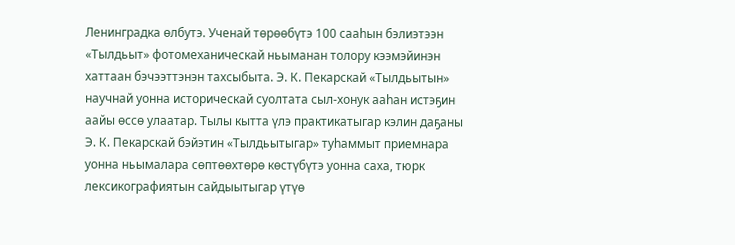Ленинградка өлбутэ. Ученай төрөөбүтэ 100 сааһын бэлиэтээн «Тылдьыт» фотомеханическай ньыманан толору кээмэйинэн хаттаан бэчээттэнэн тахсыбыта. Э. К. Пекарскай «Тылдьытын» научнай уонна историческай суолтата сыл-хонук ааһан истэҕин аайы өссө улаатар. Тылы кытта үлэ практикатыгар кэлин даҕаны Э. К. Пекарскай бэйэтин «Тылдьытыгар» туһаммыт приемнара уонна ньымалара сөптөөхтөрө көстүбүтэ уонна саха, тюрк лексикографиятын сайдыытыгар үтүө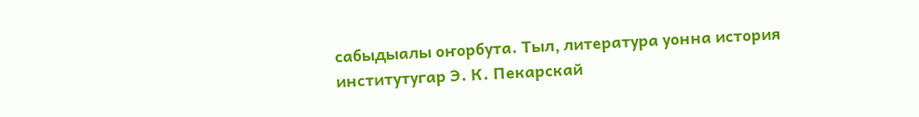сабыдыалы оҥорбута. Тыл, литература уонна история институтугар Э. К. Пекарскай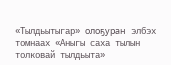«Тылдьытыгар» олоҕуран элбэх томнаах «Аныгы саха тылын толковай тылдьыта»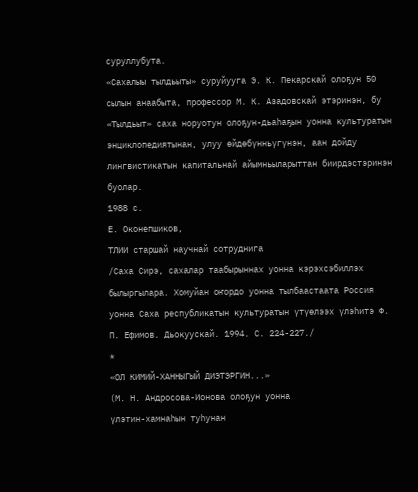суруллубута.
«Сахалыы тылдьыты» суруйууга Э. К. Пекарскай олоҕун 50 сылын анаабыта, профессор М. К. Азадовскай этэринэн, бу «Тылдьыт» саха норуотун олоҕун-дьаһаҕын уонна культуратын энциклопедиятынан, улуу өйдөбүнньүгүнэн, аан дойду лингвистикатын капитальнай айымньыларыттан биирдэстэринэн буолар.
1988 с.
Е. Оконепшиков,
ТЛИИ старшай научнай сотруднига
/Саха Сирэ, сахалар таабырыннах уонна кэрэхсэбиллэх былыргылара. Хомуйан оҥордо уонна тылбаастаата Россия уонна Саха республикатын культуратын үтүөлээх үлэһитэ Ф. П. Ефимов. Дьокуускай. 1994. С. 224-227./
*
«ОЛ КИМИЙ-ХАННЫГЫЙ ДИЭТЭРГИН...»
(М. Н. Андросова-Ионова олоҕун уонна
үлэтин-хамнаһын туһунан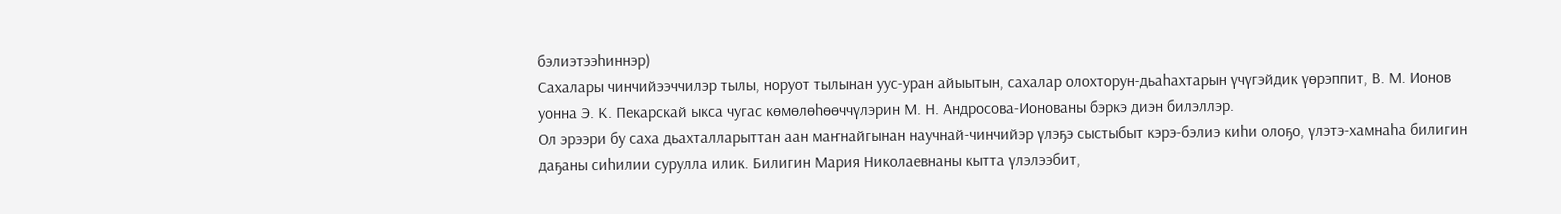бэлиэтээһиннэр)
Сахалары чинчийээччилэр тылы, норуот тылынан уус-уран айыытын, сахалар олохторун-дьаһахтарын үчүгэйдик үөрэппит, В. М. Ионов уонна Э. К. Пекарскай ыкса чугас көмөлөһөөччүлэрин М. Н. Андросова-Ионованы бэркэ диэн билэллэр.
Ол эрээри бу саха дьахталларыттан аан маҥнайгынан научнай-чинчийэр үлэҕэ сыстыбыт кэрэ-бэлиэ киһи олоҕо, үлэтэ-хамнаһа билигин даҕаны сиһилии сурулла илик. Билигин Мария Николаевнаны кытта үлэлээбит,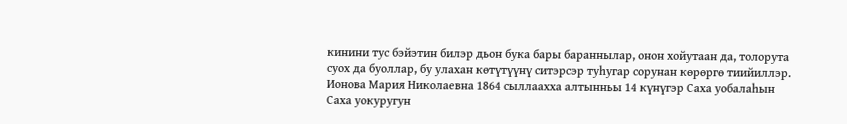кинини тус бэйэтин билэр дьон бука бары бараннылар, онон хойутаан да, толорута суох да буоллар, бу улахан көтүтүүнү ситэрсэр туһугар сорунан көрөргө тиийиллэр.
Ионова Мария Николаевна 1864 сыллаахха алтынньы 14 күнүгэр Саха уобалаһын Саха уокуругун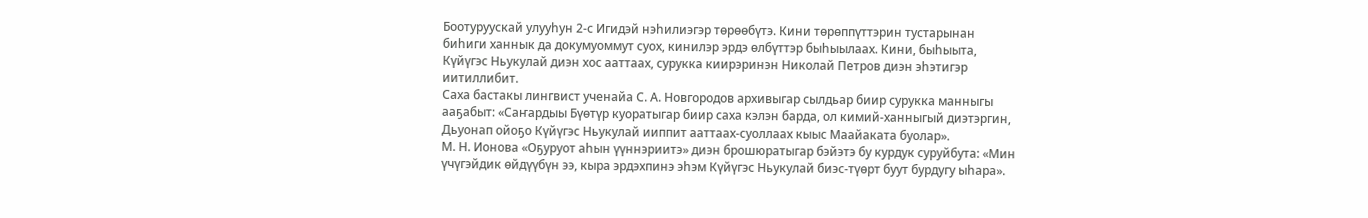Боотуруускай улууһун 2-с Игидэй нэһилиэгэр төрөөбүтэ. Кини төрөппүттэрин тустарынан биһиги ханнык да докумуоммут суох, кинилэр эрдэ өлбүттэр быһыылаах. Кини, быһыыта, Күйүгэс Ньукулай диэн хос ааттаах, сурукка киирэринэн Николай Петров диэн эһэтигэр иитиллибит.
Саха бастакы лингвист ученайа С. А. Новгородов архивыгар сылдьар биир сурукка манныгы ааҕабыт: «Саҥардыы Бүөтүр куоратыгар биир саха кэлэн барда, ол кимий-ханныгый диэтэргин, Дьуонап ойоҕо Күйүгэс Ньукулай ииппит ааттаах-суоллаах кыыс Маайаката буолар».
М. Н. Ионова «Оҕуруот аһын үүннэриитэ» диэн брошюратыгар бэйэтэ бу курдук суруйбута: «Мин үчүгэйдик өйдүүбүн ээ, кыра эрдэхпинэ эһэм Күйүгэс Ньукулай биэс-түөрт буут бурдугу ыһара».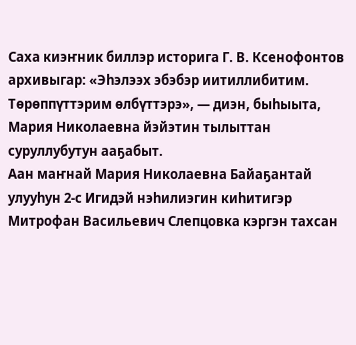Саха киэҥник биллэр историга Г. В. Ксенофонтов архивыгар: «Эһэлээх эбэбэр иитиллибитим. Төрөппүттэрим өлбүттэрэ», — диэн, быһыыта, Мария Николаевна йэйэтин тылыттан суруллубутун ааҕабыт.
Аан маҥнай Мария Николаевна Байаҕантай улууһун 2-с Игидэй нэһилиэгин киһитигэр Митрофан Васильевич Слепцовка кэргэн тахсан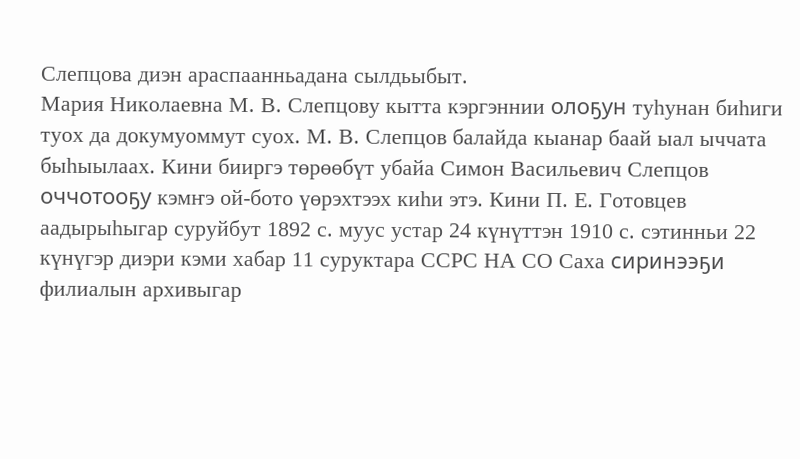Слепцова диэн араспаанньадана сылдьыбыт.
Мария Николаевна М. В. Слепцову кытта кэргэннии олоҕун туһунан биһиги туох да докумуоммут суох. М. В. Слепцов балайда кыанар баай ыал ыччата быһыылаах. Кини бииргэ төрөөбүт убайа Симон Васильевич Слепцов оччотооҕу кэмҥэ ой-бото үөрэхтээх киһи этэ. Кини П. Е. Готовцев аадырыһыгар суруйбут 1892 с. муус устар 24 күнүттэн 1910 с. сэтинньи 22 күнүгэр диэри кэми хабар 11 суруктара ССРС НА СО Саха сиринээҕи филиалын архивыгар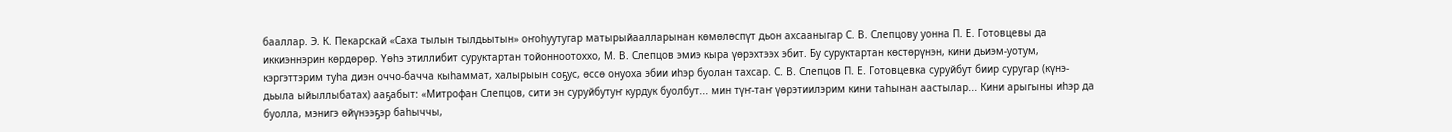бааллар. Э. К. Пекарскай «Саха тылын тылдьытын» оҥоһуутугар матырыйаалларынан көмөлөспүт дьон ахсааныгар С. В. Слепцову уонна П. Е. Готовцевы да иккиэннэрин көрдөрөр. Үөһэ этиллибит суруктартан тойонноотоххо, М. В. Слепцов эмиэ кыра үөрэхтээх эбит. Бу суруктартан көстөрүнэн, кини дьиэм-уотум, кэргэттэрим туһа диэн оччо-бачча кыһаммат, халырыын соҕус, өссө онуоха эбии иһэр буолан тахсар. С. В. Слепцов П. Е. Готовцевка суруйбут биир суругар (күнэ-дьыла ыйыллыбатах) ааҕабыт: «Митрофан Слепцов, сити эн суруйбутуҥ курдук буолбут... мин түҥ-таҥ үөрэтиилэрим кини таһынан аастылар... Кини арыгыны иһэр да буолла, мэнигэ өйүнээҕэр баһыччы,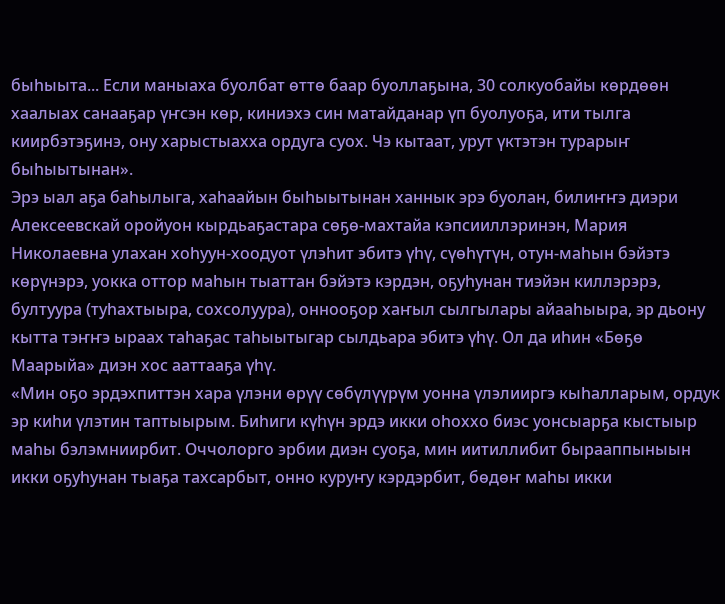быһыыта... Если маныаха буолбат өттө баар буоллаҕына, 30 солкуобайы көрдөөн хаалыах санааҕар үҥсэн көр, киниэхэ син матайданар үп буолуоҕа, ити тылга киирбэтэҕинэ, ону харыстыахха ордуга суох. Чэ кытаат, урут үктэтэн турарыҥ быһыытынан».
Эрэ ыал аҕа баһылыга, хаһаайын быһыытынан ханнык эрэ буолан, билиҥҥэ диэри Алексеевскай оройуон кырдьаҕастара сөҕө-махтайа кэпсииллэринэн, Мария Николаевна улахан хоһуун-хоодуот үлэһит эбитэ үһү, сүөһүтүн, отун-маһын бэйэтэ көрүнэрэ, уокка оттор маһын тыаттан бэйэтэ кэрдэн, оҕуһунан тиэйэн киллэрэрэ, бултуура (туһахтыыра, сохсолуура), оннооҕор хаҥыл сылгылары айааһыыра, эр дьону кытта тэҥҥэ ыраах таһаҕас таһыытыгар сылдьара эбитэ үһү. Ол да иһин «Бөҕө Маарыйа» диэн хос ааттааҕа үһү.
«Мин оҕо эрдэхпиттэн хара үлэни өрүү сөбүлүүрүм уонна үлэлииргэ кыһалларым, ордук эр киһи үлэтин таптыырым. Биһиги күһүн эрдэ икки оһоххо биэс уонсыарҕа кыстыыр маһы бэлэмниирбит. Оччолорго эрбии диэн суоҕа, мин иитиллибит бырааппыныын икки оҕуһунан тыаҕа тахсарбыт, онно куруҥу кэрдэрбит, бөдөҥ маһы икки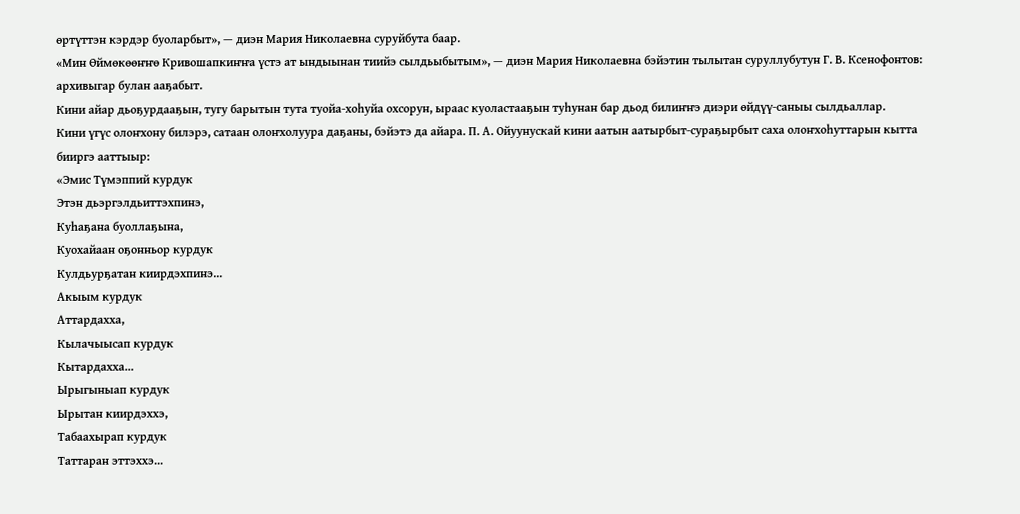өртүттэн кэрдэр буоларбыт», — диэн Мария Николаевна суруйбута баар.
«Мин Өймөкөөҥҥө Кривошапкиҥҥа үстэ ат ындыынан тиийэ сылдьыбытым», — диэн Мария Николаевна бэйэтин тылытан суруллубутун Г. В. Ксенофонтов: архивыгар булан ааҕабыт.
Кини айар дьоҕурдааҕын, тугу барытын тута туойа-хоһуйа охсорун, ыраас куоластааҕын туһунан бар дьод билиҥҥэ диэри өйдүү-саныы сылдьаллар.
Кини үгүс олоҥхону билэрэ, сатаан олоҥхолуура даҕаны, бэйэтэ да айара. П. А. Ойуунускай кини аатын аатырбыт-сураҕырбыт саха олоҥхоһуттарын кытта бииргэ ааттыыр:
«Эмис Түмэппий курдук
Этэн дьэргэлдьиттэхпинэ,
Куһаҕана буоллаҕына,
Куохайаан оҕонньор курдук
Кулдьурҕатан киирдэхпинэ...
Акыым курдук
Аттардахха,
Кылачыысап курдук
Кытардахха...
Ырыгыныап курдук
Ырытан киирдэххэ,
Табаахырап курдук
Таттаран эттэххэ...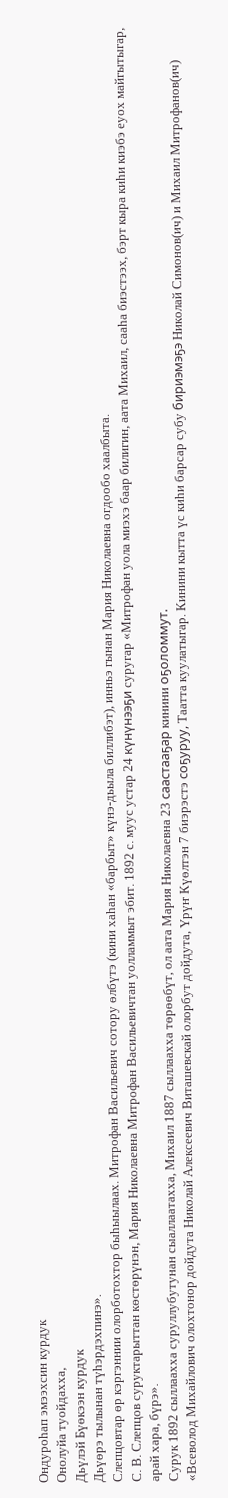Ондуроһап эмээхсин курдук
Онолуйа туойдахха,
Дьүлэй Бүөкээн курдук
Дьүөрэ тылынан түһэрдэхпинэ».
Слепцовтар өр кэргэннии олорботохтор быһыылаах. Митрофан Васильевич сотору өлбүтэ (кини хаһан «барбыт» күнэ-дьыла биллибэт), инньэ гынан Мария Николаевна огдообо хаалбыта.
С. В. Слепцов суруктарыттан көстөрүнэн, Мария Николаевна Митрофан Васильевичтан уолламмыт эбит. 1892 с. муус устар 24 күнүнээҕи суругар «Митрофан уола миэхэ баар билигин, аата Михаил, сааһа биэстээх, бэрт кыра киһи киэбэ еуох майгытыгар, арай хара, бүрэ».
Сурук 1892 сыллаахха суруллубутунан сыаллаатахха, Михаил 1887 сыллаахха төрөөбүт, ол аата Мария Николаевна 23 саастааҕар кинини оҕоломмут.
«Всеволод Михайлович олохтонор дойдута Николай Алексеевич Виташевскай олорбут дойдута, Үрүҥ Күөлтэн 7 биэрэстэ соҕуруу, Таатта куулатыгар. Кинини кытта үс киһи барсар субу бириэмэҕэ Николай Симонов(ич) и Михаил Митрофанов(ич)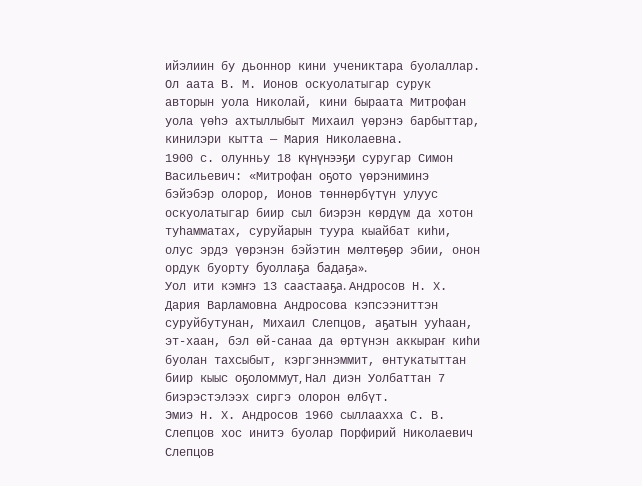ийэлиин бу дьоннор кини учениктара буолаллар. Ол аата В. М. Ионов оскуолатыгар сурук авторын уола Николай, кини быраата Митрофан уола үөһэ ахтыллыбыт Михаил үөрэнэ барбыттар, кинилэри кытта — Мария Николаевна.
1900 с. олунньу 18 күнүнээҕи суругар Симон Васильевич: «Митрофан оҕото үөрэниминэ бэйэбэр олорор, Ионов төннөрбүтүн улуус оскуолатыгар биир сыл биэрэн көрдүм да хотон туһамматах, суруйарын туура кыайбат киһи, олус эрдэ үөрэнэн бэйэтин мөлтөҕөр эбии, онон ордук буорту буоллаҕа бадаҕа».
Уол ити кэмҥэ 13 саастааҕа. Андросов Н. X. Дария Варламовна Андросова кэпсээниттэн суруйбутунан, Михаил Слепцов, аҕатын ууһаан, эт-хаан, бэл өй-санаа да өртүнэн аккыраҥ киһи буолан тахсыбыт, кэргэннэммит, өнтукатыттан биир кыыс оҕоломмут, Нал диэн Уолбаттан 7 биэрэстэлээх сиргэ олорон өлбүт.
Эмиэ Н. X. Андросов 1960 сыллаахха С. В. Слепцов хос инитэ буолар Порфирий Николаевич Слепцов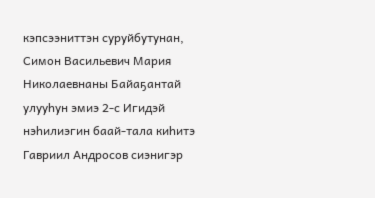кэпсээниттэн суруйбутунан, Симон Васильевич Мария Николаевнаны Байаҕантай улууһун эмиэ 2-с Игидэй нэһилиэгин баай-тала киһитэ Гавриил Андросов сиэнигэр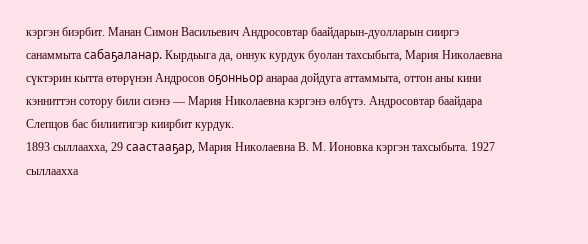кэргэн биэрбит. Манан Симон Васильевич Андросовтар баайдарын-дуолларын сииргэ санаммыта сабаҕаланар. Кырдьыга да, оннук курдук буолан тахсыбыта, Мария Николаевна сүктэрин кытта өтөрүнэн Андросов оҕонньор анараа дойдуга аттаммыта, оттон аны кини кэнниттэн сотору били сиэнэ — Мария Николаевна кэргэнэ өлбүтэ. Андросовтар баайдара Слепцов бас билиитигэр киирбит курдук.
1893 сыллаахха, 29 саастааҕар, Мария Николаевна В. М. Ионовка кэргэн тахсыбыта. 1927 сыллаахха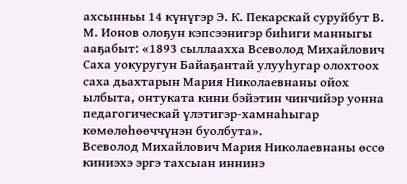ахсынньы 14 күнүгэр Э. К. Пекарскай суруйбут В. М. Ионов олоҕун кэпсээнигэр биһиги манныгы ааҕабыт: «1893 сыллаахха Всеволод Михайлович Саха уокуругун Байаҕантай улууһугар олохтоох саха дьахтарын Мария Николаевнаны ойох ылбыта, онтуката кини бэйэтин чинчийэр уонна педагогическай үлэтигэр-хамнаһыгар көмөлөһөөччүнэн буолбута».
Всеволод Михайлович Мария Николаевнаны өссө киниэхэ эргэ тахсыан иннинэ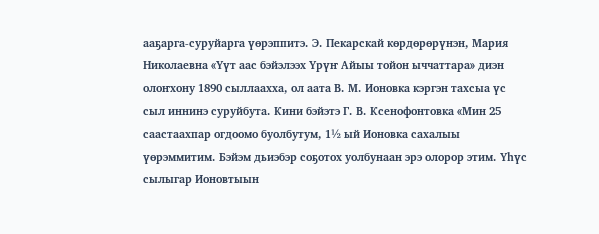ааҕарга-суруйарга үөрэппитэ. Э. Пекарскай көрдөрөрүнэн, Мария Николаевна «Үүт аас бэйэлээх Үрүҥ Айыы тойон ыччаттара» диэн олоҥхону 1890 сыллаахха, ол аата В. М. Ионовка кэргэн тахсыа үс сыл иннинэ суруйбута. Кини бэйэтэ Г. В. Ксенофонтовка «Мин 25 саастаахпар огдоомо буолбутум, 1½ ый Ионовка сахалыы үөрэммитим. Бэйэм дьиэбэр соҕотох уолбунаан эрэ олорор этим. Үһүс сылыгар Ионовтыын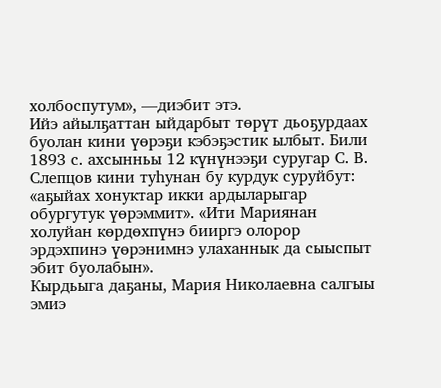холбоспутум», —диэбит этэ.
Ийэ айылҕаттан ыйдарбыт төрүт дьоҕурдаах буолан кини үөрэҕи кэбэҕэстик ылбыт. Били 1893 с. ахсынньы 12 күнүнээҕи суругар С. В. Слепцов кини туһунан бу курдук суруйбут: «аҕыйах хонуктар икки ардыларыгар обургутук үөрэммит». «Ити Мариянан холуйан көрдөхпүнэ бииргэ олорор эрдэхпинэ үөрэнимнэ улаханнык да сыыспыт эбит буолабын».
Кырдьыга даҕаны, Мария Николаевна салгыы эмиэ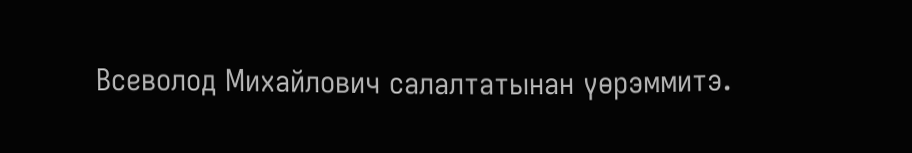Всеволод Михайлович салалтатынан үөрэммитэ.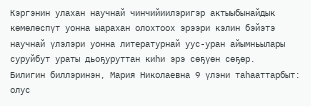Кэргэнин улахан научнай чинчийиилэригэр актыыбынайдык көмөлөспүт уонна ыарахан олохтоох эрээри кэлин бэйэтэ научнай үлэлэри уонна литературнай уус-уран айымньылары суруйбут ураты дьоҕуруттан киһи эрэ сөҕүөн сөҕөр.
Билигин биллэринэн, Мария Николаевна 9 үлэни таһааттарбыт: олус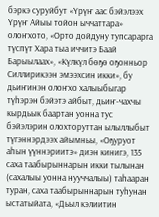бэркэ суруйбут «Үрүҥ аас бэйэлээх Үрүҥ Айыы тойон ыччаттара» олоҥхото, «Орто дойдуну тупсарарга түспүт Хара тыа иччитэ Баай Барыылаах», «Күлкүл бөҕө оҕонньор Силлирикээн эмээхсин икки», бу дьиҥинэн олоҥхо халыыбыгар түһэрэн бэйэтэ айбыт, дьиҥ-чахчы кырдьык баартан уонна тус бэйэлэрин олохторуттан ылыллыбыт түгэннэрдээх айымньы, «Оҕуруот аһын үүннэриитэ» диэн кинигэ, 135 саха таабырыннарын икки тылынан (сахалыы уонна нууччалыы) таһааран туран, саха таабырыннарын туһунан ыстатыйата, «Дьыл кэлиитин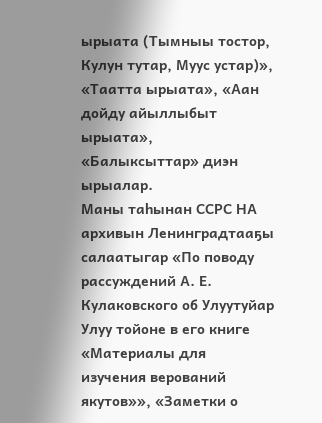ырыата (Тымныы тостор, Кулун тутар, Муус устар)», «Таатта ырыата», «Аан дойду айыллыбыт ырыата», «Балыксыттар» диэн ырыалар.
Маны таһынан ССРС НА архивын Ленинградтааҕы салаатыгар «По поводу рассуждений А. Е. Кулаковского об Улуутуйар Улуу тойоне в его книге «Материалы для изучения верований якутов»», «Заметки о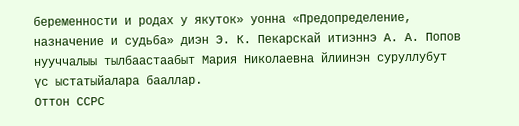беременности и родах у якуток» уонна «Предопределение, назначение и судьба» диэн Э. К. Пекарскай итиэннэ А. А. Попов нууччалыы тылбаастаабыт Мария Николаевна йлиинэн суруллубут үс ыстатыйалара бааллар.
Оттон ССРС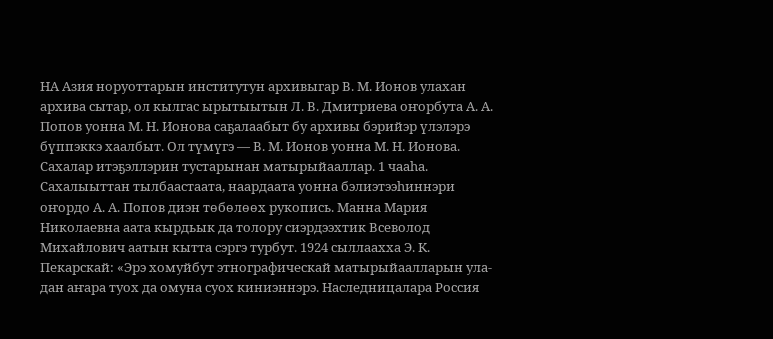НА Азия норуоттарын институтун архивыгар В. М. Ионов улахан архива сытар, ол кылгас ырытыытын Л. В. Дмитриева оҥорбута А. А. Попов уонна М. Н. Ионова саҕалаабыт бу архивы бэрийэр үлэлэрэ бүппэккэ хаалбыт. Ол түмүгэ — В. М. Ионов уонна М. Н. Ионова. Сахалар итэҕэллэрин тустарынан матырыйааллар. 1 чааһа. Сахалыыттан тылбаастаата, наардаата уонна бэлиэтээһиннэри оҥордо А. А. Попов диэн төбөлөөх рукопись. Манна Мария Николаевна аата кырдьык да толору сиэрдээхтик Всеволод Михайлович аатын кытта сэргэ турбут. 1924 сыллаахха Э. К. Пекарскай: «Эрэ хомуйбут этнографическай матырыйаалларын ула-дан аҥара туох да омуна суох киниэннэрэ. Наследницалара Россия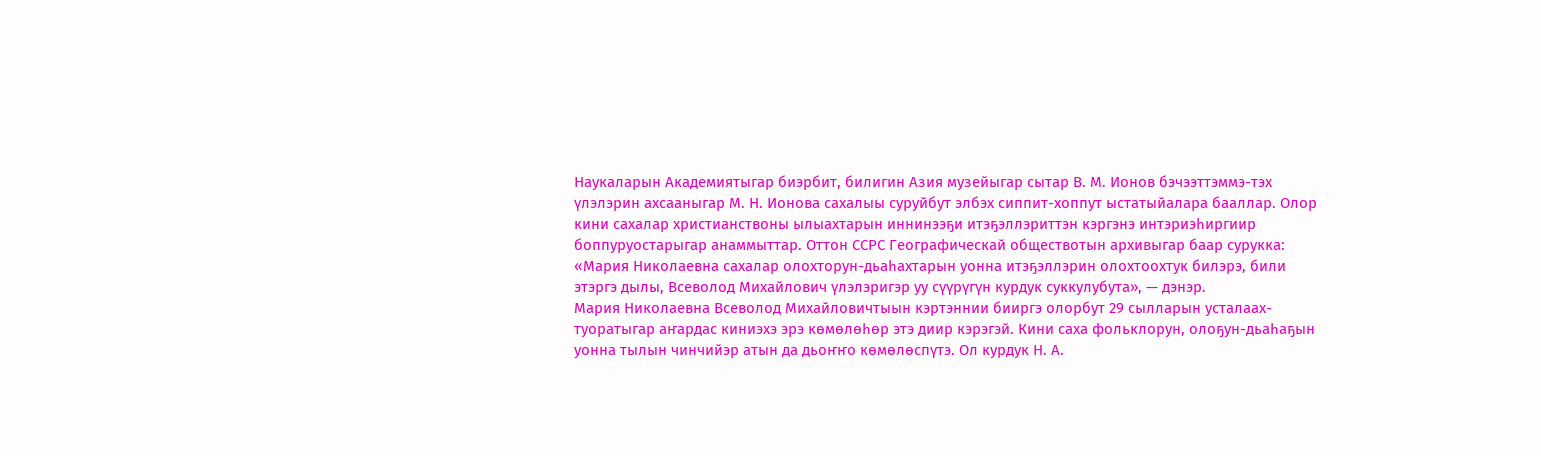Наукаларын Академиятыгар биэрбит, билигин Азия музейыгар сытар В. М. Ионов бэчээттэммэ-тэх үлэлэрин ахсааныгар М. Н. Ионова сахалыы суруйбут элбэх сиппит-хоппут ыстатыйалара бааллар. Олор кини сахалар христианствоны ылыахтарын иннинээҕи итэҕэллэриттэн кэргэнэ интэриэһиргиир боппуруостарыгар анаммыттар. Оттон ССРС Географическай обществотын архивыгар баар сурукка: «Мария Николаевна сахалар олохторун-дьаһахтарын уонна итэҕэллэрин олохтоохтук билэрэ, били этэргэ дылы, Всеволод Михайлович үлэлэригэр уу сүүрүгүн курдук суккулубута», — дэнэр.
Мария Николаевна Всеволод Михайловичтыын кэртэннии бииргэ олорбут 29 сылларын усталаах-туоратыгар аҥардас киниэхэ эрэ көмөлөһөр этэ диир кэрэгэй. Кини саха фольклорун, олоҕун-дьаһаҕын уонна тылын чинчийэр атын да дьоҥҥо көмөлөспүтэ. Ол курдук Н. А.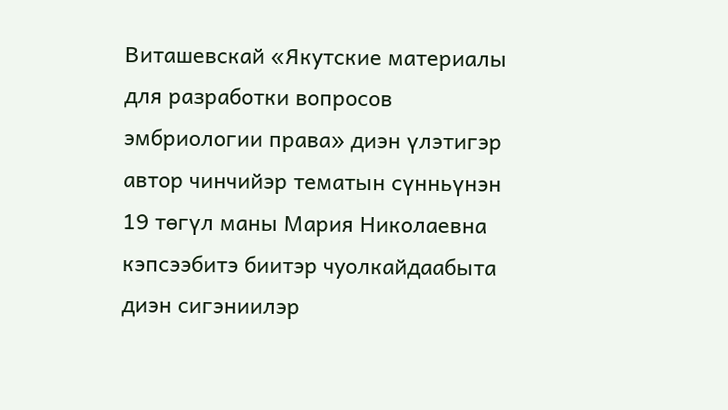Виташевскай «Якутские материалы для разработки вопросов эмбриологии права» диэн үлэтигэр автор чинчийэр тематын сүнньүнэн 19 төгүл маны Мария Николаевна кэпсээбитэ биитэр чуолкайдаабыта диэн сигэниилэр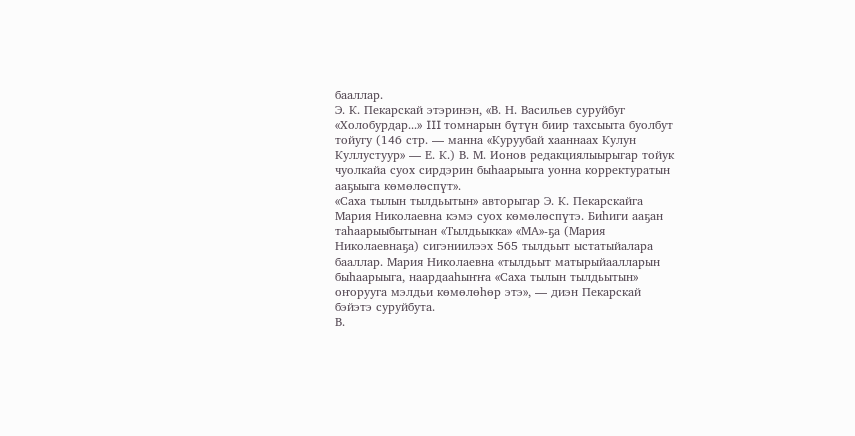бааллар.
Э. К. Пекарскай этэринэн, «В. Н. Васильев суруйбуг «Холобурдар...» III томнарын бүтүн биир тахсыыта буолбут тойугу (146 стр. — манна «Куруубай хааннаах Кулун Куллустуур» — Е. К.) В. М. Ионов редакциялыырыгар тойук чуолкайа суох сирдэрин быһаарыыга уонна корректуратын ааҕыыга көмөлөспүт».
«Саха тылын тылдьытын» авторыгар Э. К. Пекарскайга Мария Николаевна кэмэ суох көмөлөспүтэ. Биһиги ааҕан таһаарыыбытынан «Тылдьыкка» «МА»-ҕа (Мария Николаевнаҕа) сигэниилээх 565 тылдьыт ыстатыйалара бааллар. Мария Николаевна «тылдьыт матырыйаалларын быһаарыыга, наардааһыҥҥа «Саха тылын тылдьытын» оҥорууга мэлдьи көмөлөһөр этэ», — диэн Пекарскай бэйэтэ суруйбута.
В.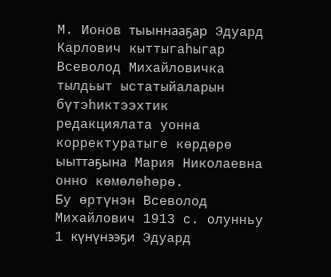М. Ионов тыыннааҕар Эдуард Карлович кыттыгаһыгар Всеволод Михайловичка тылдьыт ыстатыйаларын бүтэһиктээхтик редакциялата уонна корректуратыге көрдөрө ыыттаҕына Мария Николаевна онно көмөлөһөрө.
Бу өртүнэн Всеволод Михайлович 1913 с. олунньу 1 күнүнээҕи Эдуард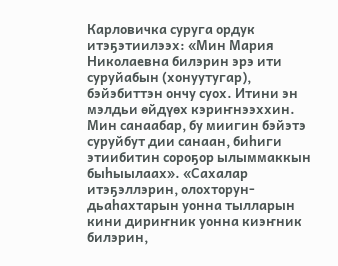Карловичка суруга ордук итэҕэтиилээх: «Мин Мария Николаевна билэрин эрэ ити суруйабын (хонуутугар), бэйэбиттэн ончу суох. Итини эн мэлдьи өйдүөх кэриҥнээххин. Мин санаабар, бу миигин бэйэтэ суруйбут дии санаан, биһиги этиибитин сороҕор ылыммаккын быһыылаах». «Сахалар итэҕэллэрин, олохторун-дьаһахтарын уонна тылларын кини дириҥник уонна киэҥник билэрин,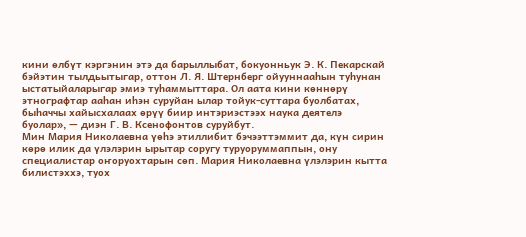кини өлбүт кэргэнин этэ да барыллыбат, бокуонньук Э. К. Пекарскай бэйэтин тылдьытыгар, оттон Л. Я. Штернберг ойууннааһын туһунан ыстатыйаларыгар эмиэ туһаммыттара. Ол аата кини көннөрү этнографтар ааһан иһэн суруйан ылар тойук-суттара буолбатах, быһаччы хайысхалаах өрүү биир интэриэстээх наука деятелэ буолар», — диэн Г. В. Ксенофонтов суруйбут.
Мин Мария Николаевна үөһэ этиллибит бэчээттэммит да, күн сирин көрө илик да үлэлэрин ырытар соругу туруоруммаппын, ону специалистар оҥоруохтарын сөп. Мария Николаевна үлэлэрин кытта билистэххэ, туох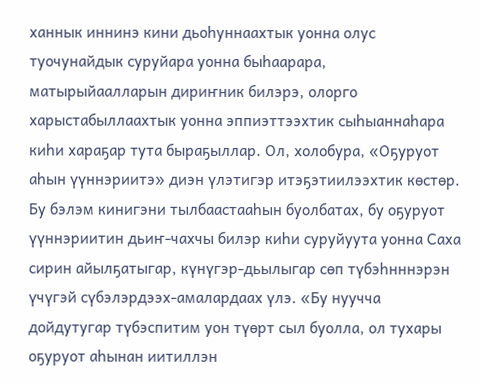ханнык иннинэ кини дьоһуннаахтык уонна олус туочунайдык суруйара уонна быһаарара, матырыйаалларын дириҥник билэрэ, олорго харыстабыллаахтык уонна эппиэттээхтик сыһыаннаһара киһи хараҕар тута быраҕыллар. Ол, холобура, «Оҕуруот аһын үүннэриитэ» диэн үлэтигэр итэҕэтиилээхтик көстөр. Бу бэлэм кинигэни тылбаастааһын буолбатах, бу оҕуруот үүннэриитин дьиҥ-чахчы билэр киһи суруйуута уонна Саха сирин айылҕатыгар, күнүгэр-дьылыгар сөп түбэһнннэрэн үчүгэй сүбэлэрдээх-амалардаах үлэ. «Бу нуучча дойдутугар түбэспитим уон түөрт сыл буолла, ол тухары оҕуруот аһынан иитиллэн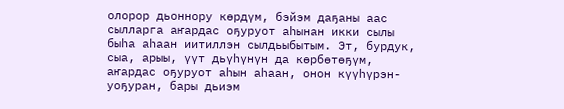олорор дьоннору көрдүм, бэйэм даҕаны аас сылларга аҥардас оҕуруот аһынан икки сылы быһа аһаан иитиллэн сылдьыбытым. Эт, бурдук, сыа, арыы, үүт дьүһүнүн да көрбөтөҕүм, аҥардас оҕуруот аһын аһаан, онон күүһүрэн-уоҕуран, бары дьиэм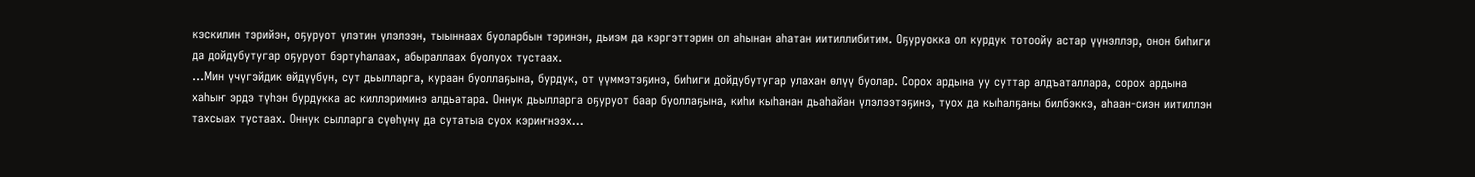кэскилин тэрийэн, оҕуруот үлэтин үлэлээн, тыыннаах буоларбын тэринэн, дьиэм да кэргэттэрин ол аһынан аһатан иитиллибитим. Оҕуруокка ол курдук тотоойу астар үүнэллэр, онон биһиги да дойдубутугар оҕуруот бэртуһалаах, абыраллаах буолуох тустаах.
...Мин үчүгэйдик өйдүүбүн, сут дьылларга, кураан буоллаҕына, бурдук, от үүммэтэҕинэ, биһиги дойдубутугар улахан өлүү буолар. Сорох ардына уу суттар алдъаталлара, сорох ардына хаһыҥ эрдэ түһэн бурдукка ас киллэриминэ алдьатара. Оннук дьылларга оҕуруот баар буоллаҕына, киһи кыһанан дьаһайан үлэлээтэҕинэ, туох да кыһалҕаны билбэккэ, аһаан-сиэн иитиллэн тахсыах тустаах. Оннук сылларга сүөһүнү да сутатыа суох кэриҥнээх...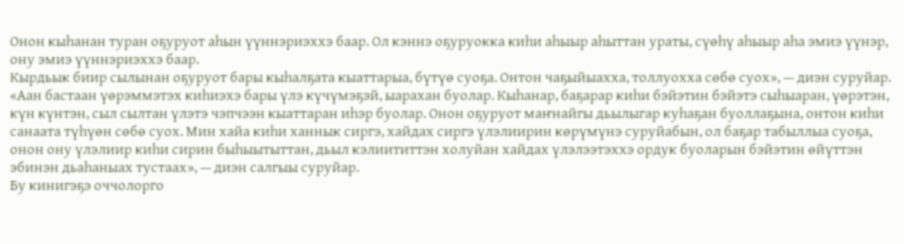Онон кыһанан туран оҕуруот аһын үүннэриэххэ баар. Ол кэннэ оҕуруокка киһи аһыыр аһыттан ураты, сүөһү аһыыр аһа эмиэ үүнэр, ону эмиэ үүннэриэххэ баар.
Кырдьык биир сылынан оҕуруот бары кыһалҕата кыаттарыа, бүтүө суоҕа. Онтон чаҕыйыахха, толлуохха сөбө суох», — диэн суруйар.
«Аан бастаан үөрэммэтэх киһиэхэ бары үлэ күчүмэҕэй, ыарахан буолар. Кыһанар, баҕарар киһи бэйэтин бэйэтэ сыһыаран, үөрэтэн, күн күнтэн, сыл сылтан үлэтэ чэпчээн кыаттаран иһэр буолар. Онон оҕуруот маҥнайгы дьылыгар куһаҕан буоллаҕына, онтон киһи санаата түһүөн сөбө суох. Мин хайа киһи ханнык сиргэ, хайдах сиргэ үлэлиирин көрүмүнэ суруйабын, ол баҕар табыллыа суоҕа, онон ону үлэлиир киһи сирин быһыытыттан, дьыл кэлиититтэн холуйан хайдах үлэлээтэххэ ордук буоларын бэйэтин өйүттэн эбинэн дьаһаныах тустаах», — диэн салгыы суруйар.
Бу кинигэҕэ оччолорго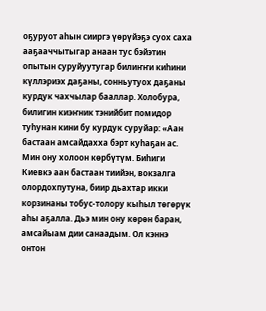оҕуруот аһын сииргэ үөрүйэҕэ суох саха ааҕааччытыгар анаан тус бэйэтин опытын суруйуутугар билиҥҥи киһини күллэриэх даҕаны, сонньутуох даҕаны курдук чахчылар бааллар. Холобура, билигин киэҥник тэнийбит помидор туһунан кини бу курдук суруйар: «Аан бастаан амсайдахха бэрт куһаҕан ас. Мин ону холоон көрбүтүм. Биһиги Киевкэ аан бастаан тиийэн, вокзалга олордохпутуна, биир дьахтар икки корзинаны тобус-толору кыһыл төгөрүк аһы аҕалла. Дьэ мин ону көрөн баран, амсайыам дии санаадым. Ол кэннэ онтон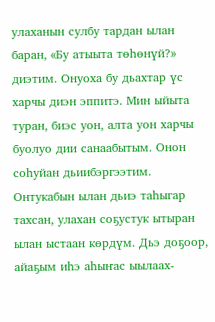улаханын сулбу тардан ылан баран, «Бу атыыта төһөнүй?» диэтим. Онуоха бу дьахтар үс харчы диэн эппитэ. Мин ыйыта туран, биэс уон, алта уон харчы буолуо дии санаабытым. Онон соһуйан дьиибэргээтим. Онтукабын ылан дьиэ таһыгар тахсан, улахан соҕустук ытыран ылан ыстаан көрдүм. Дьэ доҕоор, айаҕым иһэ аһыҥас ыылаах-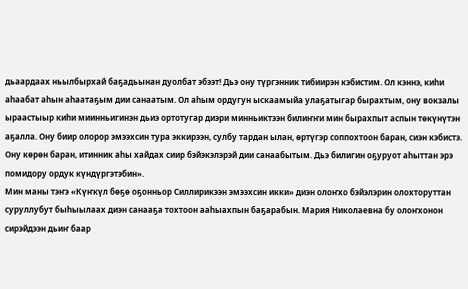дьаардаах ньылбырхай баҕадьынан дуолбат эбээт! Дьэ ону түргэнник тибиирэн кэбистим. Ол кэннэ, киһи аһаабат аһын аһаатаҕым дии санаатым. Ол аһым ордугун ыскаамыйа улаҕатыгар бырахтым, ону вокзалы ыраастыыр киһи миинньигинэн дьиэ ортотугар диэри минньиктээн билиҥҥи мин бырахпыт аспын төкүнүтэн аҕалла. Ону биир олорор эмээхсин тура эккирээн, сулбу тардан ылан, өртүгэр соппохтоон баран, сиэн кэбистэ. Ону көрөн баран, итинник аһы хайдах сиир бэйэкэлэрэй дии санаабытым. Дьэ билигин оҕуруот аһыттан эрэ помидору ордук күндүргэтэбин».
Мин маны тэҥэ «Күҥкүл бөҕө оҕонньор Силлирикээн эмээхсин икки» диэн олоҥхо бэйэлэрин олохторуттан суруллубут быһыылаах диэн санааҕа тохтоон ааһыахпын баҕарабын. Мария Николаевна бу олоҥхонон сирэйдээн дьиҥ баар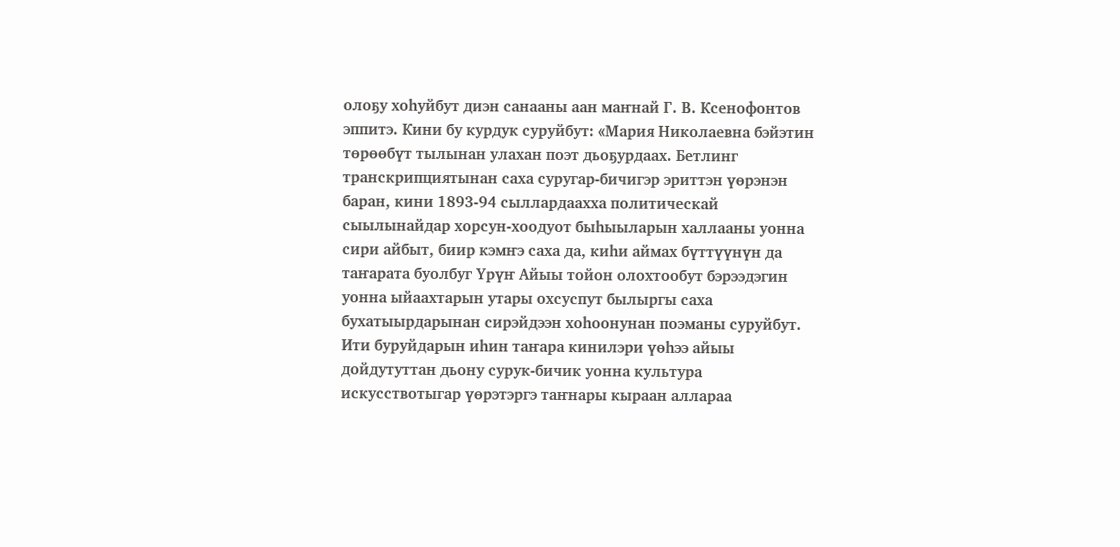олоҕу хоһуйбут диэн санааны аан маҥнай Г. В. Ксенофонтов эппитэ. Кини бу курдук суруйбут: «Мария Николаевна бэйэтин төрөөбүт тылынан улахан поэт дьоҕурдаах. Бетлинг транскрипциятынан саха суругар-бичигэр эриттэн үөрэнэн баран, кини 1893-94 сыллардаахха политическай сыылынайдар хорсун-хоодуот быһыыларын халлааны уонна сири айбыт, биир кэмҥэ саха да, киһи аймах бүттүүнүн да таҥарата буолбуг Үрүҥ Айыы тойон олохтообут бэрээдэгин уонна ыйаахтарын утары охсуспут былыргы саха бухатыырдарынан сирэйдээн хоһоонунан поэманы суруйбут. Ити буруйдарын иһин таҥара кинилэри үөһээ айыы дойдутуттан дьону сурук-бичик уонна культура искусствотыгар үөрэтэргэ таҥнары кыраан аллараа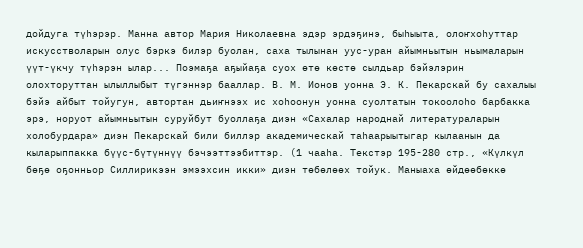дойдуга түһэрэр. Манна автор Мария Николаевна эдэр эрдэҕинэ, быһыыта, олоҥхоһуттар искусстволарын олус бэркэ билэр буолан, саха тылынан уус-уран айымньытын ньымаларын үүт-үкчу түһэрэн ылар... Поэмаҕа аҕыйаҕа суох өтө көстө сылдьар бэйэлэрин олохторуттан ылыллыбыт түгэннэр бааллар. В. М. Ионов уонна Э. К. Пекарскай бу сахалыы бэйэ айбыт тойугун, автортан дьиҥнээх ис хоһоонун уонна суолтатын токоолоһо барбакка эрэ, норуот айымньытын суруйбут буоллаҕа диэн «Сахалар народнай литератураларын холобурдара» диэн Пекарскай били биллэр академическай таһаарыытыгар кылаанын да кыларыппакка бүүс-бүтүннүү бэчээттээбиттэр. (1 чааһа. Текстэр 195-280 стр., «Күлкүл бөҕө оҕонньор Силлирикээн эмээхсин икки» диэн төбөлөөх тойук. Маныаха өйдөөбөккө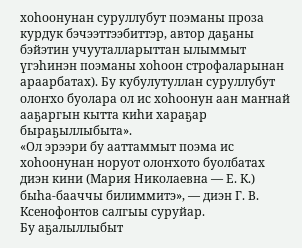хоһоонунан суруллубут поэманы проза курдук бэчээттээбиттэр, автор даҕаны бэйэтин учууталларыттан ылыммыт үгэһинэн поэманы хоһоон строфаларынан араарбатах). Бу кубулутуллан суруллубут олоҥхо буолара ол ис хоһоонун аан маҥнай ааҕаргын кытта киһи хараҕар быраҕыллыбыта».
«Ол эрээри бу ааттаммыт поэма ис хоһоонунан норуот олоҥхото буолбатах диэн кини (Мария Николаевна — Е. К.) быһа-бааччы билиммитэ», — диэн Г. В. Ксенофонтов салгыы суруйар.
Бу аҕалыллыбыт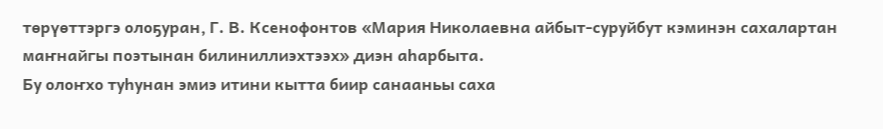төрүөттэргэ олоҕуран, Г. В. Ксенофонтов «Мария Николаевна айбыт-суруйбут кэминэн сахалартан маҥнайгы поэтынан билиниллиэхтээх» диэн аһарбыта.
Бу олоҥхо туһунан эмиэ итини кытта биир санааньы саха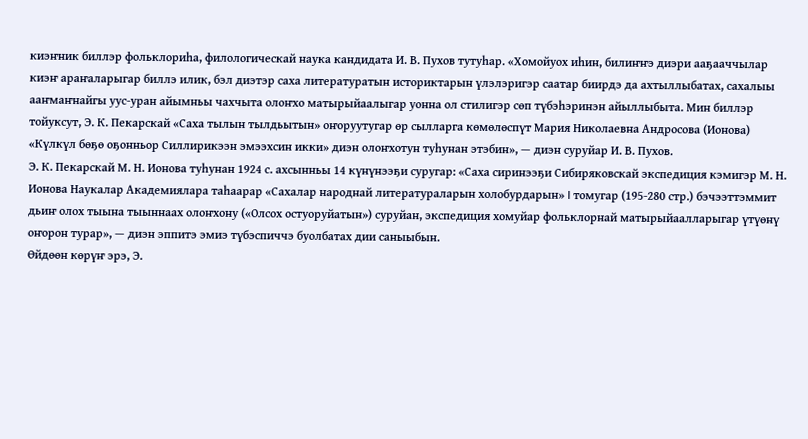киэҥник биллэр фольклориһа, филологическай наука кандидата И. В. Пухов тутуһар. «Хомойуох иһин, билиҥҥэ диэри ааҕааччылар киэҥ араҥаларыгар биллэ илик, бэл диэтэр саха литературатын историктарын үлэлэригэр саатар биирдэ да ахтыллыбатах, сахалыы ааҥмаҥнайгы уус-уран айымньы чахчыта олоҥхо матырыйаалыгар уонна ол стилигэр сөп түбэһэринэн айыллыбыта. Мин биллэр тойуксут, Э. К. Пекарскай «Саха тылын тылдьытын» оҥоруутугар өр сылларга көмөлөспүт Мария Николаевна Андросова (Ионова) «Күлкүл бөҕө оҕонньор Силлирикээн эмээхсин икки» диэн олоҥхотун туһунан этэбин», — диэн суруйар И. В. Пухов.
Э. К. Пекарскай М. Н. Ионова туһунан 1924 с. ахсынньы 14 күнүнээҕи суругар: «Саха сиринээҕи Сибиряковскай экспедиция кэмигэр М. Н. Ионова Наукалар Академиялара таһаарар «Сахалар народнай литератураларын холобурдарын» I томугар (195-280 стр.) бэчээттэммит дьиҥ олох тыына тыыннаах олоҥхону («Олсох остуоруйатын») суруйан, экспедиция хомуйар фольклорнай матырыйаалларыгар үтүөнү оҥорон турар», — диэн эппитэ эмиэ түбэспиччэ буолбатах дии саныыбын.
Өйдөөн көрүҥ эрэ, Э.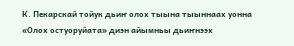К. Пекарскай тойук дьиҥ олох тыына тыыннаах уонна «Олох остуоруйата» диэн айымньы дьиҥнээх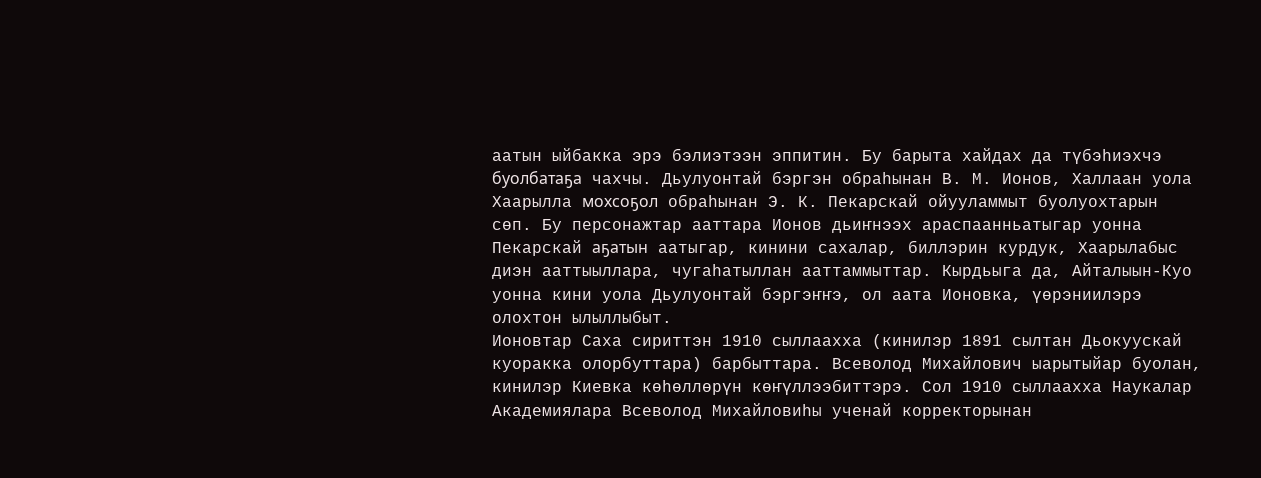аатын ыйбакка эрэ бэлиэтээн эппитин. Бу барыта хайдах да түбэһиэхчэ буолбатаҕа чахчы. Дьулуонтай бэргэн обраһынан В. М. Ионов, Халлаан уола Хаарылла мохсоҕол обраһынан Э. К. Пекарскай ойууламмыт буолуохтарын сөп. Бу персонажтар ааттара Ионов дьиҥнээх араспаанньатыгар уонна Пекарскай аҕатын аатыгар, кинини сахалар, биллэрин курдук, Хаарылабыс диэн ааттыыллара, чугаһатыллан ааттаммыттар. Кырдьыга да, Айталыын-Куо уонна кини уола Дьулуонтай бэргэҥҥэ, ол аата Ионовка, үөрэниилэрэ олохтон ылыллыбыт.
Ионовтар Саха сириттэн 1910 сыллаахха (кинилэр 1891 сылтан Дьокуускай куоракка олорбуттара) барбыттара. Всеволод Михайлович ыарытыйар буолан, кинилэр Киевка көһөллөрүн көҥүллээбиттэрэ. Сол 1910 сыллаахха Наукалар Академиялара Всеволод Михайловиһы ученай корректорынан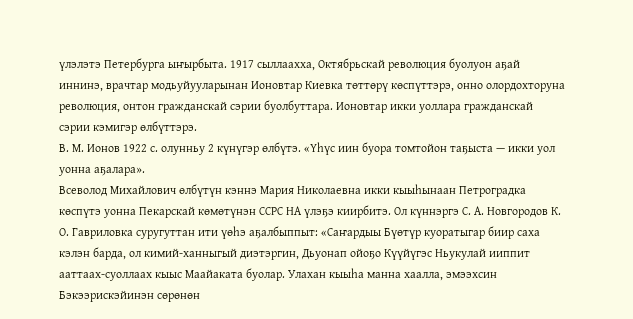үлэлэтэ Петербурга ыҥырбыта. 1917 сыллаахха, Октябрьскай революция буолуон аҕай иннинэ, врачтар модьуйууларынан Ионовтар Киевка төттөрү көспүттэрэ, онно олордохторуна революция, онтон гражданскай сэрии буолбуттара. Ионовтар икки уоллара гражданскай сэрии кэмигэр өлбүттэрэ.
В. М. Ионов 1922 с. олунньу 2 күнүгэр өлбүтэ. «Үһүс иин буора томтойон таҕыста — икки уол уонна аҕалара».
Всеволод Михайлович өлбүтүн кэннэ Мария Николаевна икки кыыһынаан Петроградка көспүтэ уонна Пекарскай көмөтүнэн ССРС НА үлэҕэ киирбитэ. Ол күннэргэ С. А. Новгородов К. О. Гавриловка суругуттан ити үөһэ аҕалбыппыт: «Саҥардыы Бүөтүр куоратыгар биир саха кэлэн барда, ол кимий-ханныгый диэтэргин, Дьуонап ойоҕо Күүйүгэс Ньукулай ииппит ааттаах-суоллаах кыыс Маайаката буолар. Улахан кыыһа манна хаалла, эмээхсин Бэкээрискэйинэн сөрөнөн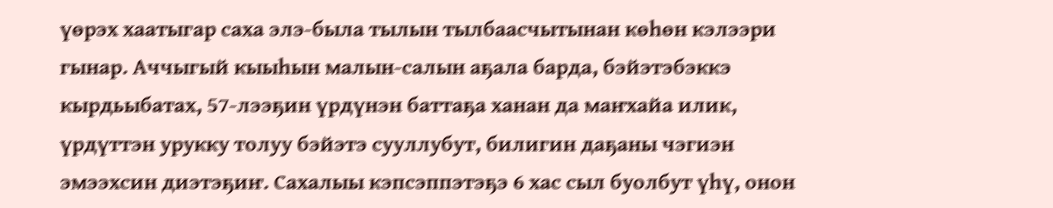үөрэх хаатыгар саха элэ-была тылын тылбаасчытынан көһөн кэлээри гынар. Аччыгый кыыһын малын-салын аҕала барда, бэйэтэбэккэ кырдьыбатах, 57-лээҕин үрдүнэн баттаҕа ханан да маҥхайа илик, үрдүттэн урукку толуу бэйэтэ сууллубут, билигин даҕаны чэгиэн эмээхсин диэтэҕиҥ. Сахалыы кэпсэппэтэҕэ 6 хас сыл буолбут үһү, онон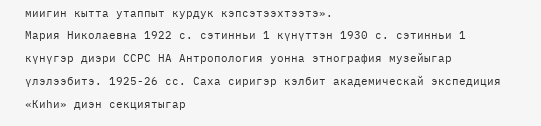миигин кытта утаппыт курдук кэпсэтээхтээтэ».
Мария Николаевна 1922 с. сэтинньи 1 күнүттэн 1930 с. сэтинньи 1 күнүгэр диэри ССРС НА Антропология уонна этнография музейыгар үлэлээбитэ. 1925-26 сс. Саха сиригэр кэлбит академическай экспедиция «Киһи» диэн секциятыгар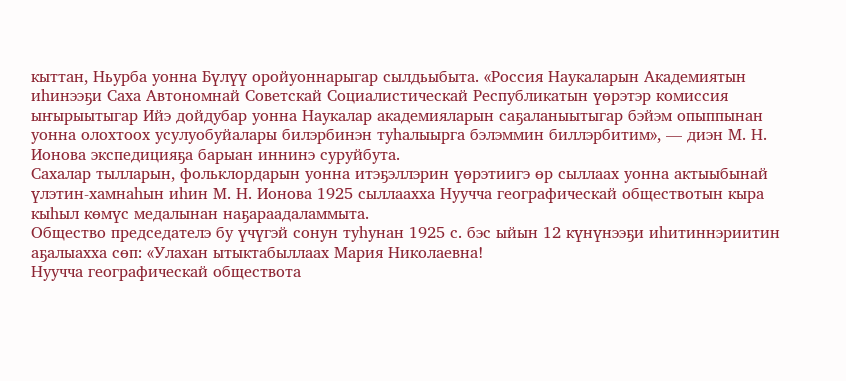кыттан, Ньурба уонна Бүлүү оройуоннарыгар сылдьыбыта. «Россия Наукаларын Академиятын иһинээҕи Саха Автономнай Советскай Социалистическай Республикатын үөрэтэр комиссия ыҥырыытыгар Ийэ дойдубар уонна Наукалар академияларын саҕаланыытыгар бэйэм опыппынан уонна олохтоох усулуобуйалары билэрбинэн туһалыырга бэлэммин биллэрбитим», — диэн М. Н. Ионова экспедицияҕа барыан иннинэ суруйбута.
Сахалар тылларын, фольклордарын уонна итэҕэллэрин үөрэтиигэ өр сыллаах уонна актыыбынай үлэтин-хамнаһын иһин М. Н. Ионова 1925 сыллаахха Нуучча географическай обществотын кыра кыһыл көмүс медалынан наҕараадаламмыта.
Общество председателэ бу үчүгэй сонун туһунан 1925 с. бэс ыйын 12 күнүнээҕи иһитиннэриитин аҕалыахха сөп: «Улахан ытыктабыллаах Мария Николаевна!
Нуучча географическай обществота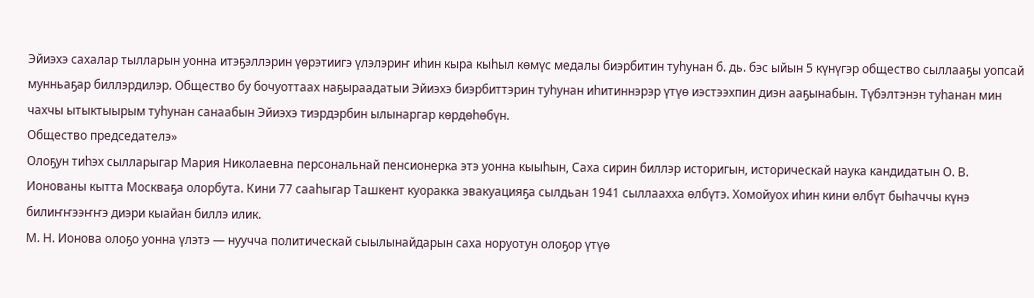Эйиэхэ сахалар тылларын уонна итэҕэллэрин үөрэтиигэ үлэлэриҥ иһин кыра кыһыл көмүс медалы биэрбитин туһунан б. дь. бэс ыйын 5 күнүгэр общество сыллааҕы уопсай мунньаҕар биллэрдилэр. Общество бу бочуоттаах наҕыраадатыи Эйиэхэ биэрбиттэрин туһунан иһитиннэрэр үтүө иэстээхпин диэн ааҕынабын. Түбэлтэнэн туһанан мин чахчы ытыктыырым туһунан санаабын Эйиэхэ тиэрдэрбин ылынаргар көрдөһөбүн.
Общество председателэ»
Олоҕун тиһэх сылларыгар Мария Николаевна персональнай пенсионерка этэ уонна кыыһын, Саха сирин биллэр историгын, историческай наука кандидатын О. В. Ионованы кытта Москваҕа олорбута. Кини 77 сааһыгар Ташкент куоракка эвакуацияҕа сылдьан 1941 сыллаахха өлбүтэ. Хомойуох иһин кини өлбүт быһаччы күнэ билиҥҥээҥҥэ диэри кыайан биллэ илик.
М. Н. Ионова олоҕо уонна үлэтэ — нуучча политическай сыылынайдарын саха норуотун олоҕор үтүө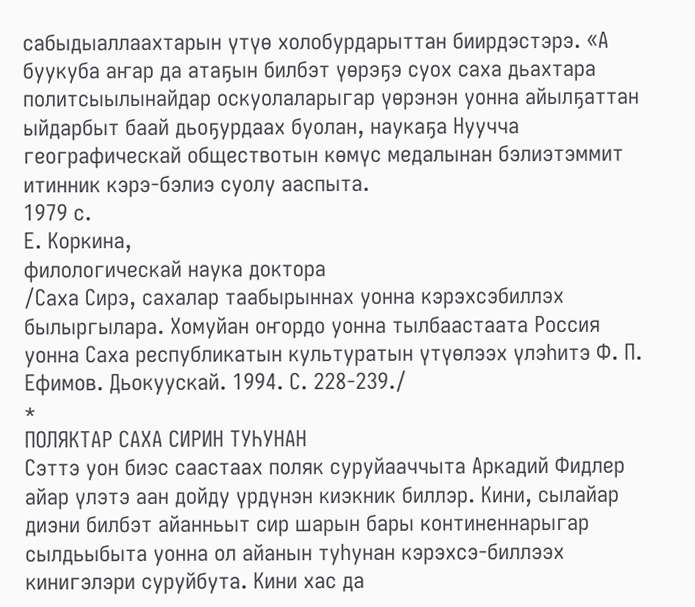сабыдыаллаахтарын үтүө холобурдарыттан биирдэстэрэ. «А буукуба аҥар да атаҕын билбэт үөрэҕэ суох саха дьахтара политсыылынайдар оскуолаларыгар үөрэнэн уонна айылҕаттан ыйдарбыт баай дьоҕурдаах буолан, наукаҕа Нуучча географическай обществотын көмүс медалынан бэлиэтэммит итинник кэрэ-бэлиэ суолу ааспыта.
1979 с.
Е. Коркина,
филологическай наука доктора
/Саха Сирэ, сахалар таабырыннах уонна кэрэхсэбиллэх былыргылара. Хомуйан оҥордо уонна тылбаастаата Россия уонна Саха республикатын культуратын үтүөлээх үлэһитэ Ф. П. Ефимов. Дьокуускай. 1994. С. 228-239./
*
ПОЛЯКТАР САХА СИРИН ТУҺУНАН
Сэттэ уон биэс саастаах поляк суруйааччыта Аркадий Фидлер айар үлэтэ аан дойду үрдүнэн киэкник биллэр. Кини, сылайар диэни билбэт айанньыт сир шарын бары континеннарыгар сылдьыбыта уонна ол айанын туһунан кэрэхсэ-биллээх кинигэлэри суруйбута. Кини хас да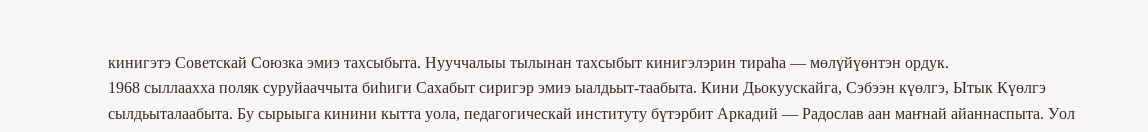кинигэтэ Советскай Союзка эмиэ тахсыбыта. Нууччалыы тылынан тахсыбыт кинигэлэрин тираһа — мөлүйүөнтэн ордук.
1968 сыллаахха поляк суруйааччыта биһиги Сахабыт сиригэр эмиэ ыалдьыт-таабыта. Кини Дьокуускайга, Сэбээн күөлгэ, Ытык Күөлгэ сылдьыталаабыта. Бу сырыыга кинини кытта уола, педагогическай институту бүтэрбит Аркадий — Радослав аан маҥнай айаннаспыта. Уол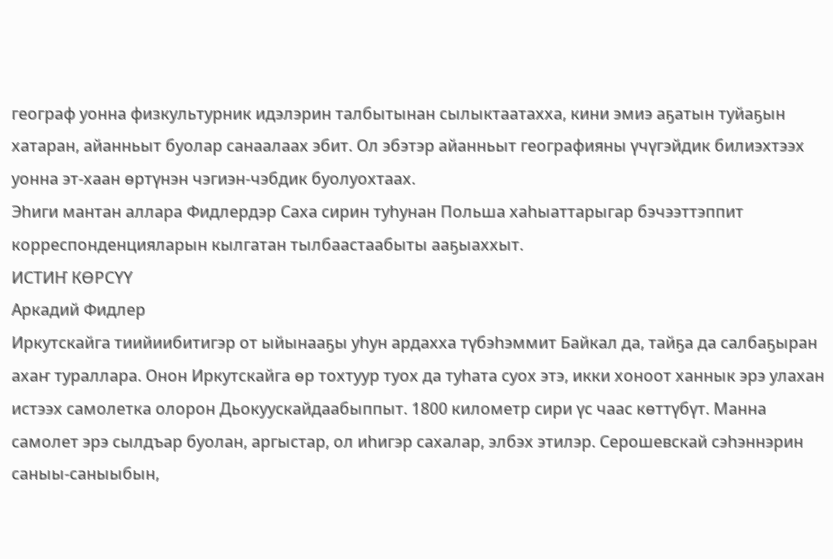географ уонна физкультурник идэлэрин талбытынан сылыктаатахха, кини эмиэ аҕатын туйаҕын хатаран, айанньыт буолар санаалаах эбит. Ол эбэтэр айанньыт географияны үчүгэйдик билиэхтээх уонна эт-хаан өртүнэн чэгиэн-чэбдик буолуохтаах.
Эһиги мантан аллара Фидлердэр Саха сирин туһунан Польша хаһыаттарыгар бэчээттэппит корреспонденцияларын кылгатан тылбаастаабыты ааҕыаххыт.
ИСТИҤ КӨРСҮҮ
Аркадий Фидлер
Иркутскайга тиийиибитигэр от ыйынааҕы уһун ардахха түбэһэммит Байкал да, тайҕа да салбаҕыран ахаҥ тураллара. Онон Иркутскайга өр тохтуур туох да туһата суох этэ, икки хоноот ханнык эрэ улахан истээх самолетка олорон Дьокуускайдаабыппыт. 1800 километр сири үс чаас көттүбүт. Манна самолет эрэ сылдъар буолан, аргыстар, ол иһигэр сахалар, элбэх этилэр. Серошевскай сэһэннэрин саныы-саныыбын,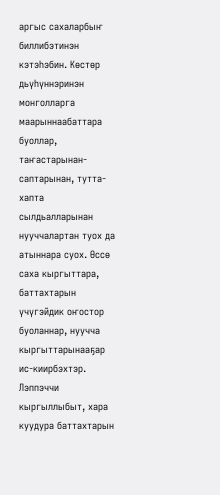аргыс сахаларбыҥ биллибэтинэн кэтэһэбин. Көстөр дьүһүннэринэн монголларга маарыннаабаттара буоллар, таҥастарынан-саптарынан, тутта-хапта сылдьалларынан нууччалартан туох да атыннара суох. Өссө саха кыргыттара, баттахтарын үчүгэйдик оҥостор буоланнар, нуучча кыргыттарынааҕар ис-киирбэхтэр. Лэппэччи кыргыллыбыт, хара куудура баттахтарын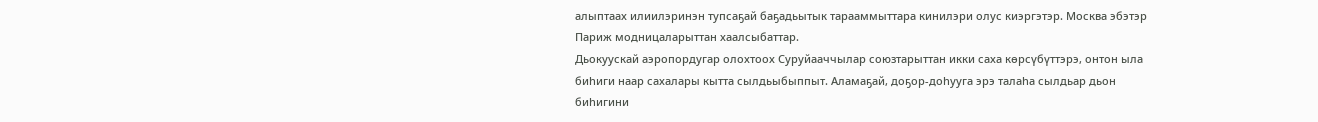алыптаах илиилэринэн тупсаҕай баҕадьытык тарааммыттара кинилэри олус киэргэтэр. Москва эбэтэр Париж модницаларыттан хаалсыбаттар.
Дьокуускай аэропордугар олохтоох Суруйааччылар союзтарыттан икки саха көрсүбүттэрэ, онтон ыла биһиги наар сахалары кытта сылдьыбыппыт. Аламаҕай, доҕор-доһууга эрэ талаһа сылдьар дьон биһигини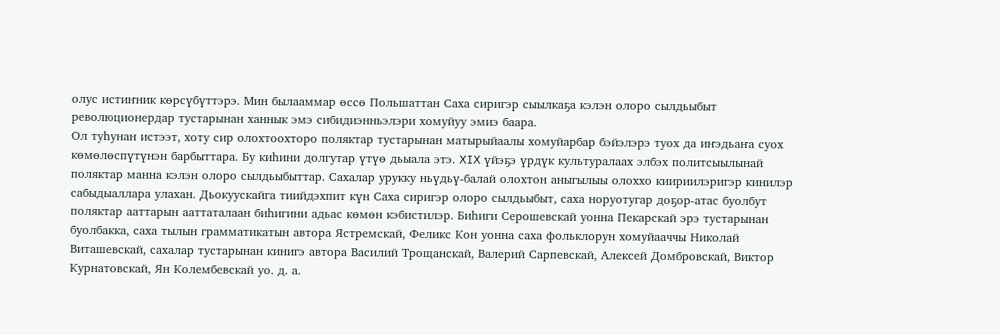олус истиҥник көрсүбүттэрэ. Мин былааммар өссө Польшаттан Саха сиригэр сыылкаҕа кэлэн олоро сылдьыбыт революционердар тустарынан ханнык эмэ сибидиэнньэлэри хомуйуу эмиэ баара.
Ол туһунан истээт, хоту сир олохтоохторо поляктар тустарынан матырыйаалы хомуйарбар бэйэлэрэ туох да иҥэдьаҥа суох көмөлөспүтүнэн барбыттара. Бу киһини долгутар үтүө дьыала этэ. XIX үйэҕэ үрдүк культуралаах элбэх политсыылынай поляктар манна кэлэн олоро сылдьыбыттар. Сахалар урукку ньүдьү-балай олохтон аныгылыы олоххо киириилэригэр кинилэр сабыдыаллара улахан. Дьокуускайга тиийдэхпит күн Саха сиригэр олоро сылдьыбыт, саха норуотугар доҕор-атас буолбут поляктар ааттарын ааттаталаан биһигини адьас көмөн кэбистилэр. Биһиги Серошевскай уонна Пекарскай эрэ тустарынан буолбакка, саха тылын грамматикатын автора Ястремскай, Феликс Кон уонна саха фольклорун хомуйааччы Николай Виташевскай, сахалар тустарынан кинигэ автора Василий Трощанскай, Валерий Сарпевскай, Алексей Домбровскай, Виктор Курнатовскай, Ян Колембевскай уо. д. а.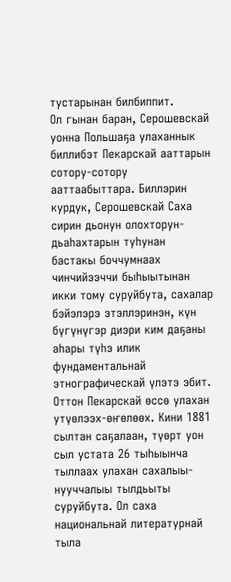тустарынан билбиппит.
Ол гынан баран, Серошевскай уонна Польшаҕа улаханнык биллибэт Пекарскай ааттарын сотору-сотору ааттаабыттара. Биллэрин курдук, Серошевскай Саха сирин дьонун олохторун-дьаһахтарын туһунан бастакы боччумнаах чинчийээччи быһыытынан икки тому суруйбута, сахалар бэйэлэрэ этэллэринэн, күн бүгүнүгэр диэри ким даҕаны аһары түһэ илик фундаментальнай этнографическай үлэтэ эбит. Оттон Пекарскай өссө улахан утүөлээх-өҥөлөөх. Кини 1881 сылтан саҕалаан, түөрт уон сыл устата 26 тыһыынча тыллаах улахан сахалыы-нууччалыы тылдьыты суруйбута. Ол саха национальнай литературнай тыла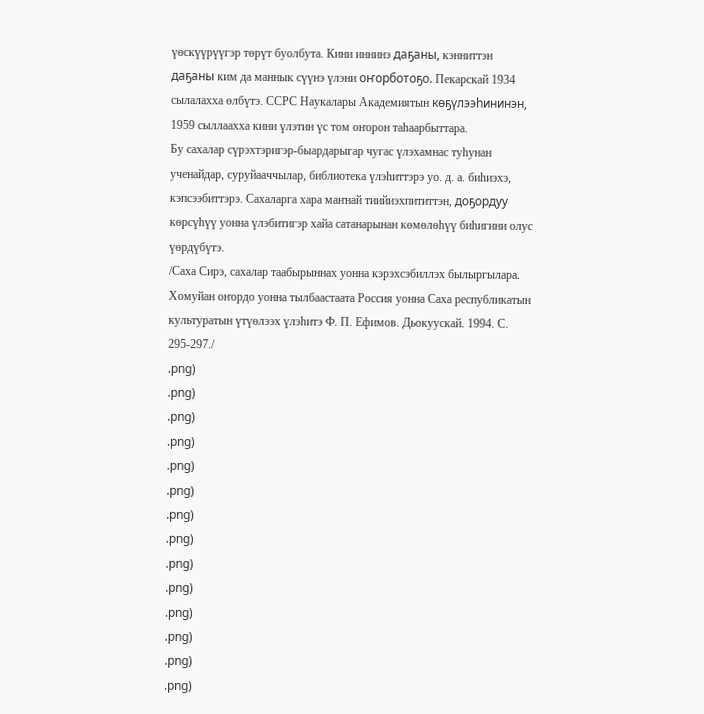үөскүүрүүгэр төрүт буолбута. Кини иннинэ даҕаны, кэнниттэн даҕаны ким да маннык сүүнэ үлэни оҥорботоҕо. Пекарскай 1934 сылалахха өлбүтэ. ССРС Наукалары Академиятын көҕүлээһининэн, 1959 сыллаахха кини үлэтин үс том оҥорон таһаарбыттара.
Бу сахалар сүрэхтэригэр-быардарыгар чугас үлэхамнас туһунан ученайдар, суруйааччылар, библиотека үлэһиттэрэ уо. д. а. биһиэхэ, кэпсээбиттэрэ. Сахаларга хара маҥнай тиийиэхпититтэн, доҕордуу көрсүһүү уонна үлэбитигэр хайа сатанарынан көмөлөһүү биһигини олус үөрдүбүтэ.
/Саха Сирэ, сахалар таабырыннах уонна кэрэхсэбиллэх былыргылара. Хомуйан оҥордо уонна тылбаастаата Россия уонна Саха республикатын культуратын үтүөлээх үлэһитэ Ф. П. Ефимов. Дьокуускай. 1994. С. 295-297./
.png)
.png)
.png)
.png)
.png)
.png)
.png)
.png)
.png)
.png)
.png)
.png)
.png)
.png)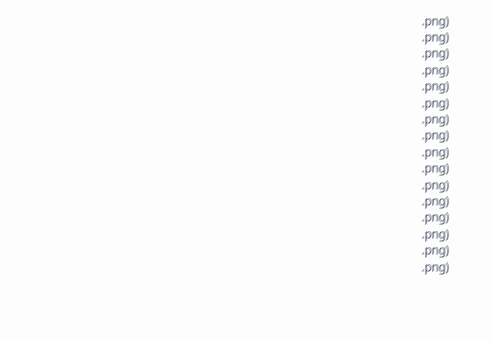.png)
.png)
.png)
.png)
.png)
.png)
.png)
.png)
.png)
.png)
.png)
.png)
.png)
.png)
.png)
.png)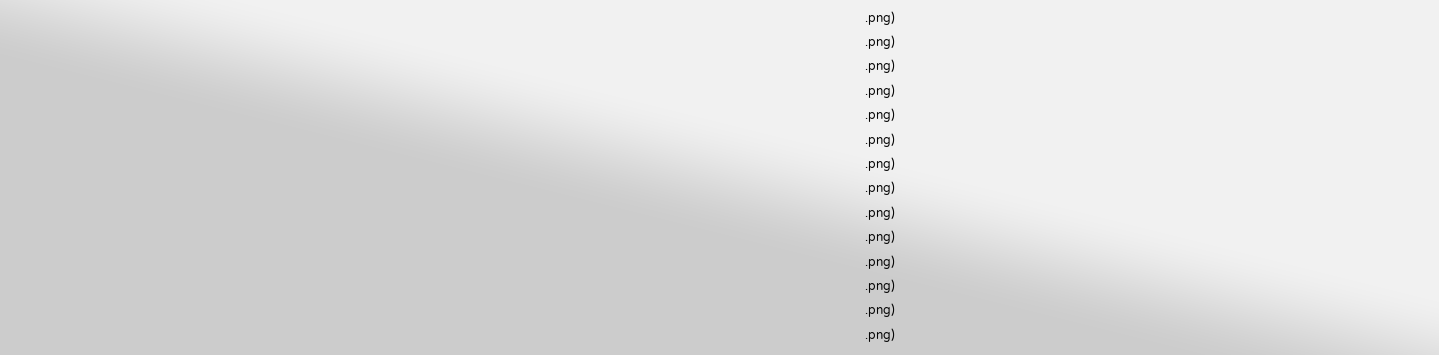.png)
.png)
.png)
.png)
.png)
.png)
.png)
.png)
.png)
.png)
.png)
.png)
.png)
.png)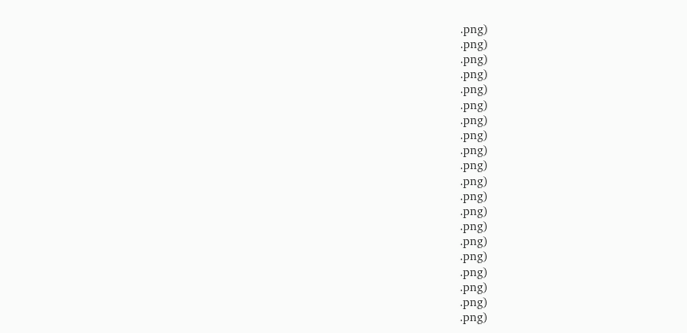.png)
.png)
.png)
.png)
.png)
.png)
.png)
.png)
.png)
.png)
.png)
.png)
.png)
.png)
.png)
.png)
.png)
.png)
.png)
.png)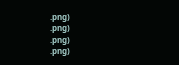.png)
.png)
.png)
.png)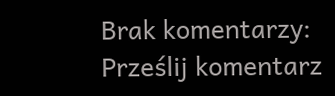Brak komentarzy:
Prześlij komentarz